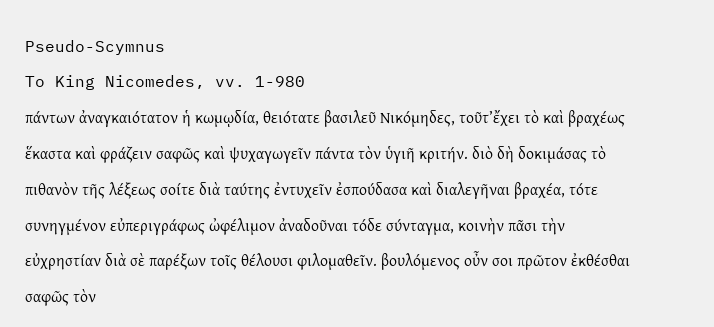Pseudo-Scymnus
To King Nicomedes, vv. 1-980
πάντων ἀναγκαιότατον ἡ κωμῳδία, θειότατε βασιλεῦ Νικόμηδες, τοῦτ’ἔχει τὸ καὶ βραχέως ἕκαστα καὶ φράζειν σαφῶς καὶ ψυχαγωγεῖν πάντα τὸν ὑγιῆ κριτήν. διὸ δὴ δοκιμάσας τὸ πιθανὸν τῆς λέξεως σοίτε διὰ ταύτης ἐντυχεῖν ἐσπούδασα καὶ διαλεγῆναι βραχέα, τότε συνηγμένον εὐπεριγράφως ὠφέλιμον ἀναδοῦναι τόδε σύνταγμα, κοινὴν πᾶσι τὴν εὐχρηστίαν διὰ σὲ παρέξων τοῖς θέλουσι φιλομαθεῖν. βουλόμενος οὖν σοι πρῶτον ἐκθέσθαι σαφῶς τὸν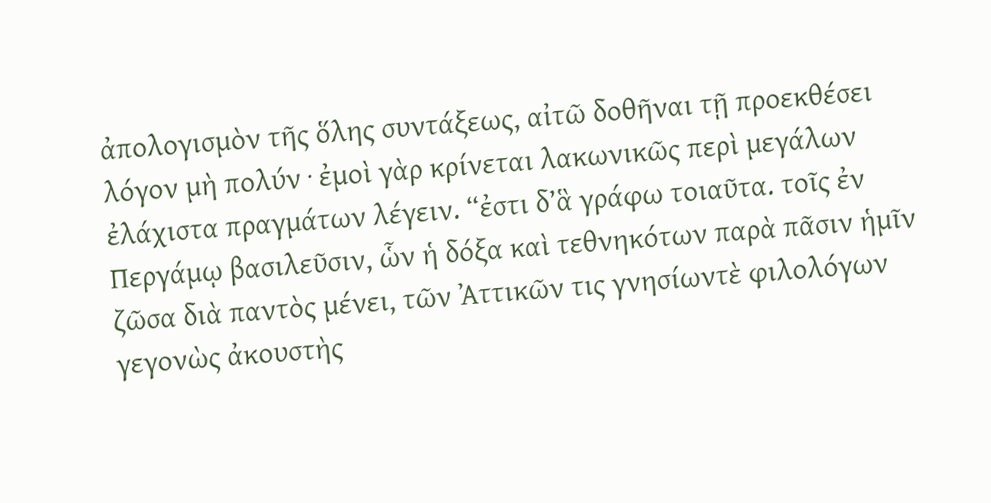ἀπολογισμὸν τῆς ὅλης συντάξεως, αἰτῶ δοθῆναι τῇ προεκθέσει λόγον μὴ πολύν · ἐμοὶ γὰρ κρίνεται λακωνικῶς περὶ μεγάλων ἐλάχιστα πραγμάτων λέγειν. “ἐστι δ’ἃ γράφω τοιαῦτα. τοῖς ἐν Περγάμῳ βασιλεῦσιν, ὧν ἡ δόξα καὶ τεθνηκότων παρὰ πᾶσιν ἡμῖν ζῶσα διὰ παντὸς μένει, τῶν Ἀττικῶν τις γνησίωντὲ φιλολόγων γεγονὼς ἀκουστὴς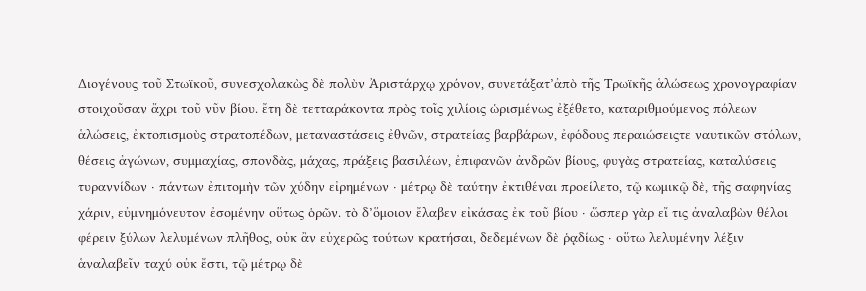Διογένους τοῦ Στωϊκοῦ, συνεσχολακὼς δὲ πολὺν Ἀριστάρχῳ χρόνον, συνετάξατ’ἀπὸ τῆς Τρωϊκῆς ἁλώσεως χρονογραφίαν στοιχοῦσαν ἄχρι τοῦ νῦν βίου. ἔτη δὲ τετταράκοντα πρὸς τοῖς χιλίοις ὡρισμένως ἐξέθετο, καταριθμούμενος πόλεων ἁλώσεις, ἐκτοπισμοὺς στρατοπέδων, μεταναστάσεις ἐθνῶν, στρατείας βαρβάρων, ἐφόδους περαιώσειςτε ναυτικῶν στόλων, θέσεις ἀγώνων, συμμαχίας, σπονδὰς, μάχας, πράξεις βασιλέων, ἐπιφανῶν ἀνδρῶν βίους, φυγὰς στρατείας, καταλύσεις τυραννίδων · πάντων ἐπιτομὴν τῶν χύδην εἰρημένων · μέτρῳ δὲ ταύτην ἐκτιθέναι προείλετο, τῷ κωμικῷ δὲ, τῆς σαφηνίας χάριν, εὐμνημόνευτον ἐσομένην οὕτως ὁρῶν. τὸ δ’ὅμοιον ἔλαβεν εἰκάσας ἐκ τοῦ βίου · ὥσπερ γὰρ εἴ τις ἀναλαβὼν θέλοι φέρειν ξύλων λελυμένων πλῆθος, οὐκ ἂν εὐχερῶς τούτων κρατήσαι, δεδεμένων δὲ ῥᾳδίως · οὕτω λελυμένην λέξιν ἁναλαβεῖν ταχύ οὐκ ἔστι, τῷ μέτρῳ δὲ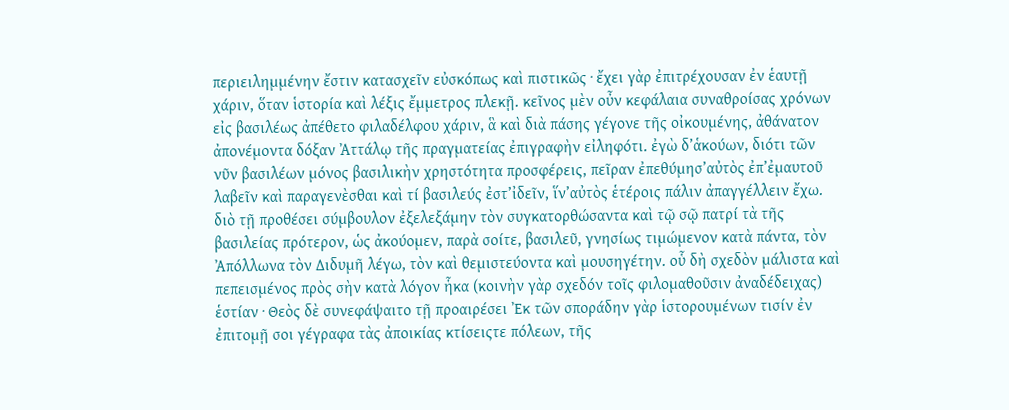περιειλημμένην ἔστιν κατασχεῖν εὐσκόπως καὶ πιστικῶς · ἔχει γὰρ ἐπιτρέχουσαν ἐν ἑαυτῇ χάριν, ὅταν ἱστορία καὶ λέξις ἔμμετρος πλεκῇ. κεῖνος μὲν οὖν κεφάλαια συναθροίσας χρόνων εἰς βασιλέως ἀπέθετο φιλαδέλφου χάριν, ἃ καὶ διὰ πάσης γέγονε τῆς οἰκουμένης, ἀθάνατον ἀπονέμοντα δόξαν Ἀττάλῳ τῆς πραγματείας ἐπιγραφὴν εἰληφότι. ἐγὼ δ’ἁκούων, διότι τῶν νῦν βασιλέων μόνος βασιλικὴν χρηστότητα προσφέρεις, πεῖραν ἐπεθύμησ’αὐτὸς ἐπ’ἐμαυτοῦ λαβεῖν καὶ παραγενὲσθαι καὶ τί βασιλεύς ἐστ’ἰδεῖν, ἵν’αὐτὸς ἑτέροις πάλιν ἀπαγγέλλειν ἔχω. διὸ τῇ προθέσει σύμβουλον ἐξελεξάμην τὸν συγκατορθώσαντα καὶ τῷ σῷ πατρί τὰ τῆς βασιλείας πρότερον, ὡς ἀκούομεν, παρὰ σοίτε, βασιλεῦ, γνησίως τιμώμενον κατὰ πάντα, τὸν Ἀπόλλωνα τὸν Διδυμῆ λέγω, τὸν καὶ θεμιστεύοντα καὶ μουσηγέτην. οὗ δὴ σχεδὸν μάλιστα καὶ πεπεισμένος πρὸς σὴν κατὰ λόγον ἧκα (κοινὴν γὰρ σχεδόν τοῖς φιλομαθοῦσιν ἀναδέδειχας) ἑστίαν · Θεὸς δὲ συνεφάψαιτο τῇ προαιρέσει Ἐκ τῶν σποράδην γὰρ ἱστορουμένων τισίν ἐν ἐπιτομῇ σοι γέγραφα τὰς ἀποικίας κτίσειςτε πόλεων, τῆς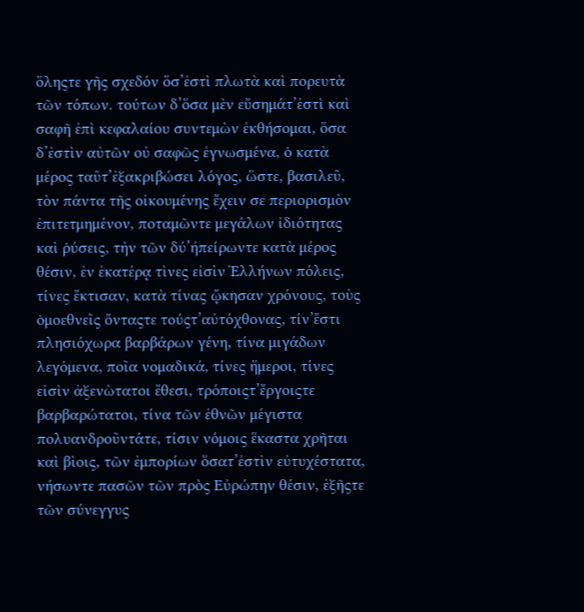ὅληςτε γῆς σχεδόν ὅσ’ἐστὶ πλωτὰ καὶ πορευτὰ τῶν τόπων. τούτων δ’ὅσα μὲν εὔσημάτ’ἐστὶ καὶ σαφῆ ἐπὶ κεφαλαίου συντεμὼν ἐκθήσομαι, ὅσα δ’ἐστὶν αὐτῶν οὐ σαφῶς ἐγνωσμένα, ὁ κατὰ μέρος ταῦτ’ἐξακριβώσει λόγος, ὥστε, βασιλεῦ, τὸν πάντα τῆς οἰκουμένης ἔχειν σε περιορισμὸν ἐπιτετμημένον, ποταμῶντε μεγάλων ἰδιότητας καὶ ῥύσεις, τὴν τῶν δύ’ἠπείρωντε κατὰ μέρος θέσιν, ἐν ἑκατέρᾳ τὶνες εἰσὶν Ἑλλήνων πόλεις, τίνες ἔκτισαν, κατὰ τίνας ᾤκησαν χρόνους, τοὺς ὁμοεθνεῖς ὄνταςτε τούςτ’αὐτόχθονας, τίν’ἔστι πλησιόχωρα βαρβάρων γένη, τίνα μιγάδων λεγόμενα, ποῖα νομαδικά, τίνες ἥμεροι, τίνες εἰσὶν ἀξενὼτατοι ἔθεσι, τρόποιςτ’ἔργοιςτε βαρβαρώτατοι, τίνα τῶν ἐθνῶν μέγιστα πολυανδροῦντάτε, τίσιν νόμοις ἕκαστα χρῆται καὶ βὶοις, τῶν ἐμπορίων ὅσατ’ἐστὶν εὐτυχέστατα, νήσωντε πασῶν τῶν πρὸς Εὐρώπην θέσιν, ἑξῆςτε τῶν σύνεγγυς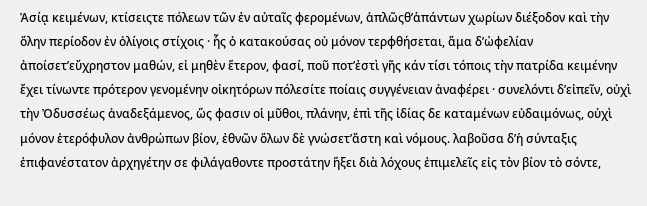Ἀσίᾳ κειμένων, κτίσειςτε πόλεων τῶν ἐν αὐταῖς φερομένων, ἁπλῶςθ’ἁπάντων χωρίων διέξοδον καὶ τὴν ὅλην περίοδον ἐν ὀλίγοις στίχοις · ἧς ὁ κατακούσας οὐ μόνον τερφθήσεται, ἅμα δ’ὠφελίαν ἀποίσετ’εὔχρηστον μαθών, εἰ μηθὲν ἕτερον, φασί, ποῦ ποτ’ἐστὶ γῆς κάν τίσι τόποις τὴν πατρίδα κειμένην ἔχει τίνωντε πρότερον γενομένην οἰκητόρων πόλεσίτε ποίαις συγγένειαν ἀναφέρει · συνελόντι δ’εἰπεῖν, οὐχὶ τὴν Ὀδυσσέως ἀναδεξάμενος, ὥς φασιν οἱ μῦθοι, πλάνην, ἐπὶ τῆς ἰδίας δε καταμένων εὐδαιμόνως, οὐχὶ μόνον ἑτερόφυλον ἀνθρώπων βίον, ἐθνῶν ὅλων δὲ γνώσετ’ἄστη καὶ νόμους. λαβοῦσα δ’ἡ σύνταξις ἐπιφανέστατον ἀρχηγέτην σε φιλάγαθοντε προστάτην ἥξει διὰ λόχους ἐπιμελεῖς εἰς τὸν βίον τὸ σόντε,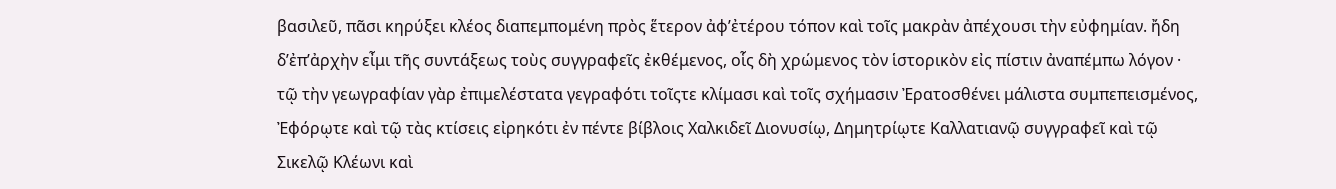βασιλεῦ, πᾶσι κηρύξει κλέος διαπεμπομένη πρὸς ἕτερον ἀφ’ἐτέρου τόπον καὶ τοῖς μακρὰν ἀπέχουσι τὴν εὐφημίαν. ἤδη δ’ἐπ’ἀρχὴν εἶμι τῆς συντάξεως τοὺς συγγραφεῖς ἐκθέμενος, οἷς δὴ χρώμενος τὸν ἱστορικὸν εἰς πίστιν ἀναπέμπω λόγον · τῷ τὴν γεωγραφίαν γὰρ ἐπιμελέστατα γεγραφότι τοῖςτε κλίμασι καὶ τοῖς σχήμασιν Ἐρατοσθένει μάλιστα συμπεπεισμένος, Ἐφόρῳτε καὶ τῷ τὰς κτίσεις εἰρηκότι ἐν πέντε βίβλοις Χαλκιδεῖ Διονυσίῳ, Δημητρίῳτε Καλλατιανῷ συγγραφεῖ καὶ τῷ Σικελῷ Κλέωνι καὶ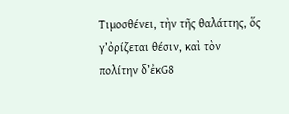Τιμοσθένει, τὴν τῆς θαλάττης, ὅς γ’ὀρίζεται θέσιν, καὶ τὸν πολίτην δ’ἐκG8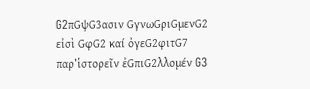G2πGψG3ασιν GγνωGριGμενG2 εἰσὶ GφG2 καί ὀγεG2φιτG7 παρ’ἱστορεῖν ἐGπιG2λλομέν G3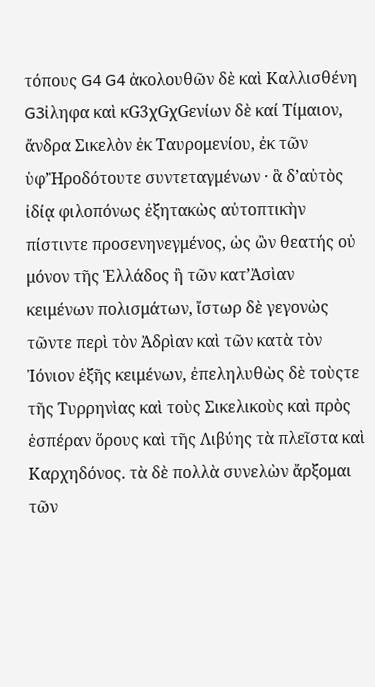τόπους G4 G4 ἀκολουθῶν δὲ καὶ Καλλισθένη G3ἰληφα καὶ κG3χGχGενίων δὲ καί Τίμαιον, ἄνδρα Σικελὸν ἐκ Ταυρομενίου, ἐκ τῶν ὑφ’Ἡροδότουτε συντεταγμένων · ἃ δ’αὐτὸς ἰδίᾳ φιλοπόνως ἐξητακὼς αὐτοπτικὴν πίστιντε προσενηνεγμένος, ὡς ὢν θεατής οὐ μόνον τῆς Ἑλλάδος ἢ τῶν κατ’Ἀσὶαν κειμένων πολισμάτων, ἴστωρ δὲ γεγονὼς τῶντε περὶ τὸν Ἀδρὶαν καὶ τῶν κατὰ τὸν Ἰόνιον ἑξῆς κειμένων, ἐπεληλυθὼς δὲ τοὺςτε τῆς Τυρρηνὶας καὶ τοὺς Σικελικοὺς καὶ πρὸς ἑσπέραν ὅρους καὶ τῆς Λιβύης τὰ πλεῖστα καὶ Καρχηδόνος. τὰ δὲ πολλὰ συνελὼν ἄρξομαι τῶν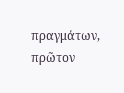πραγμάτων, πρῶτον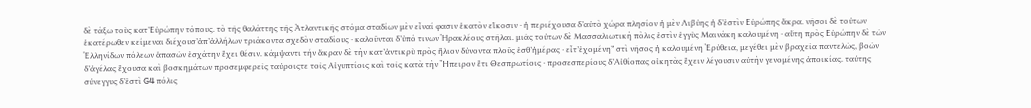δὲ τάξω τοὺς κατ’Εὐρώπην τόπους. τὸ τῆς θαλάττης τῆς Ἀτλαντικῆς στόμα σταδίων μὲν εἶναί φασιν ἑκατὸν εἴκοσιν · ἡ περιέχουσα δ’αὐτὸ χώρα πλησίον ἡ μὲν Λιβύης ἡ δ’ἐστὶν Εὐρώπης ἄκρα. νῆσοι δὲ τούτων ἑκατέρωθεν κείμεναι διέχουσ’ἀπ’ἀλλήλων τριάκοντα σχεδὸν σταδίους · καλοῦνται δ’ὑπό τινων Ἡρακλέους στῆλαι. μιᾶς τούτων δὲ Μασσαλιωτικὴ πὸλις ἐστὶν ἐγγὺς Μαινάκη καλουμένη · αὕτη πρὸς Εὐρώπην δὲ τῶν Ἑλληνίδων πόλεων ἁπασῶν ἐσχάτην ἔχει θέσιν. κάμψαντι τήν ἄκραν δὲ τὴν κατ’ἀντικρὺ πρὸς ἥλιον δύνοντα πλοῦς ἐσθ’ἡμέρας · εἶτ’ἐχομένη” στὶ νῆσος ἡ καλουμένη Ἐρύθεια, μεγέθει μὲν βραχεῖα παντελῶς, βοῶν δ’ἀγέλας ἔχουσα καὶ βοσκημάτων προσεμφερεῖς ταύροιςτε τοῖς Αἰγυπτίοις καὶ τοῖς κατὰ τὴν Ἤπειρον ἔτι Θεσπρωτίοις · προσεσπερίους δ’Αἰθίοπας οἰκητὰς ἔχειν λέγουσιν αὐτὴν γενομένης ἀποικίας. ταύτης σύνεγγυς δ’ἐστὶ G4 πόλις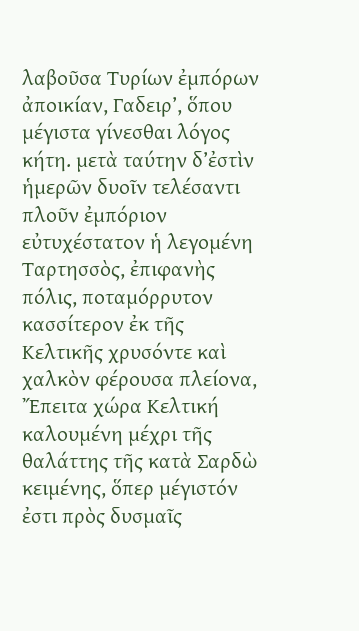λαβοῦσα Τυρίων ἐμπόρων ἀποικίαν, Γαδειρ’, ὅπου μέγιστα γίνεσθαι λόγος κήτη. μετὰ ταύτην δ’ἐστὶν ἡμερῶν δυοῖν τελέσαντι πλοῦν ἐμπόριον εὐτυχέστατον ἡ λεγομένη Ταρτησσὸς, ἐπιφανὴς πόλις, ποταμόρρυτον κασσίτερον ἐκ τῆς Κελτικῆς χρυσόντε καὶ χαλκὸν φέρουσα πλείονα, Ἔπειτα χώρα Κελτική καλουμένη μέχρι τῆς θαλάττης τῆς κατὰ Σαρδὼ κειμένης, ὅπερ μέγιστόν ἐστι πρὸς δυσμαῖς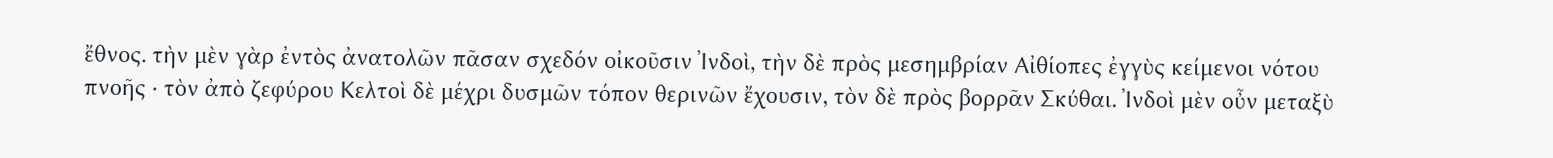ἔθνος. τὴν μὲν γὰρ ἐντὸς ἀνατολῶν πᾶσαν σχεδόν οἰκοῦσιν Ἰνδοὶ, τὴν δὲ πρὸς μεσημβρίαν Αἰθίοπες ἐγγὺς κείμενοι νότου πνοῆς · τὸν ἀπὸ ζεφύρου Κελτοὶ δὲ μέχρι δυσμῶν τόπον θερινῶν ἔχουσιν, τὸν δὲ πρὸς βορρᾶν Σκύθαι. Ἰνδοὶ μὲν οὖν μεταξὺ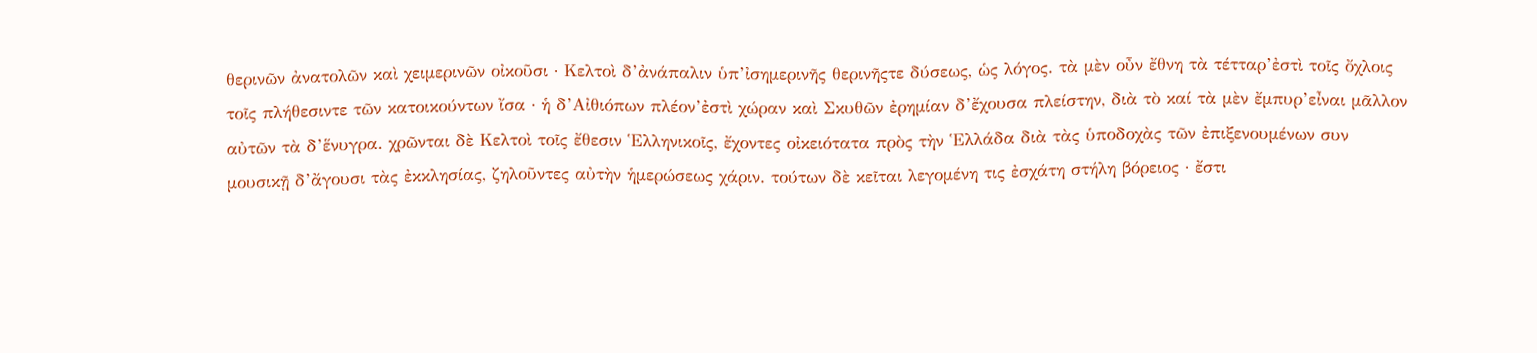θερινῶν ἀνατολῶν καὶ χειμερινῶν οἰκοῦσι · Κελτοὶ δ’ἀνάπαλιν ὑπ’ἰσημερινῆς θερινῆςτε δύσεως, ὡς λόγος. τὰ μὲν οὖν ἔθνη τὰ τέτταρ’ἐστὶ τοῖς ὄχλοις τοῖς πλήθεσιντε τῶν κατοικούντων ἴσα · ἡ δ’Αἰθιόπων πλέον’ἐστὶ χώραν καὶ Σκυθῶν ἐρημίαν δ’ἔχουσα πλείστην, διὰ τὸ καί τὰ μὲν ἔμπυρ’εἶναι μᾶλλον αὐτῶν τὰ δ’ἕνυγρα. χρῶνται δὲ Κελτοὶ τοῖς ἔθεσιν Ἑλληνικοῖς, ἔχοντες οἰκειότατα πρὸς τὴν Ἑλλάδα διὰ τὰς ὑποδοχὰς τῶν ἐπιξενουμένων συν μουσικῇ δ’ἄγουσι τὰς ἐκκλησίας, ζηλοῦντες αὐτὴν ἡμερώσεως χάριν. τούτων δὲ κεῖται λεγομένη τις ἐσχάτη στήλη βόρειος · ἔστι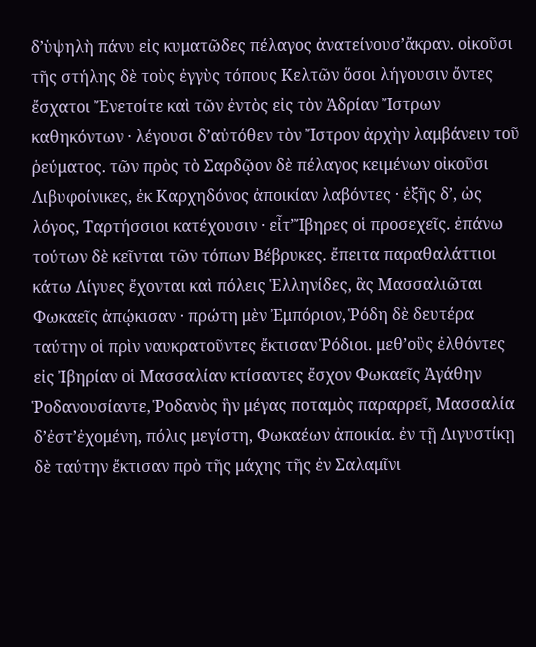δ’ὑψηλὴ πάνυ εἰς κυματῶδες πέλαγος ἀνατείνουσ’ἄκραν. οἰκοῦσι τῆς στήλης δὲ τοὺς ἐγγὺς τόπους Κελτῶν ὅσοι λήγουσιν ὄντες ἔσχατοι Ἔνετοίτε καὶ τῶν ἐντὸς εἰς τὸν Ἀδρίαν Ἴστρων καθηκόντων · λέγουσι δ’αὐτόθεν τὸν Ἴστρον ἀρχὴν λαμβάνειν τοῦ ῥεύματος. τῶν πρὸς τὸ Σαρδῷον δὲ πέλαγος κειμένων οἰκοῦσι Λιβυφοίνικες, ἐκ Καρχηδόνος ἀποικίαν λαβόντες · ἑξῆς δ’, ὡς λόγος, Ταρτήσσιοι κατέχουσιν · εἶτ’Ἴβηρες οἱ προσεχεῖς. ἐπάνω τούτων δὲ κεῖνται τῶν τόπων Βέβρυκες. ἔπειτα παραθαλάττιοι κάτω Λίγυες ἔχονται καὶ πόλεις Ἑλληνίδες, ἃς Μασσαλιῶται Φωκαεῖς ἀπῴκισαν · πρώτη μὲν Ἐμπόριον, Ῥόδη δὲ δευτέρα ταύτην οἱ πρὶν ναυκρατοῦντες ἔκτισαν Ῥόδιοι. μεθ’οὓς ἐλθόντες εἰς Ἰβηρίαν οἱ Μασσαλίαν κτίσαντες ἔσχον Φωκαεῖς Ἀγάθην Ῥοδανουσίαντε, Ῥοδανὸς ἣν μέγας ποταμὸς παραρρεῖ, Μασσαλία δ’ἐστ’ἐχομένη, πόλις μεγίστη, Φωκαέων ἀποικία. ἐν τῇ Λιγυστίκῃ δὲ ταύτην ἔκτισαν πρὸ τῆς μάχης τῆς ἐν Σαλαμῖνι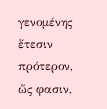γενομένης ἔτεσιν πρότερον, ὥς φασιν,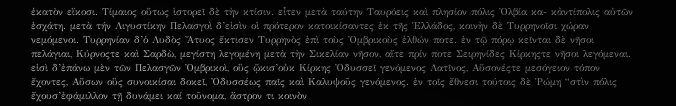ἑκατὸν εἴκοσι. Τίμαιος οὕτως ἱστορεῖ δὲ τὴν κτίσιν. εἶτεν μετὰ ταύτην Ταυρόεις καὶ πλησίον πόλις Ὀλβία κα- κἀντίπολις αὐτῶν ἐσχάτη. μετὰ τήν Λιγυστίκην Πελασγοὶ δ’εἰσὶν οἱ πρότερον κατοικίσαντες ἐκ τῆς Ἑλλάδος, κοινὴν δὲ Τυρρηνοῖσι χώραν νεμόμενοι. Τυρρηνίαν δ’ὁ Λυδὸς Ἄτυος ἔκτισεν Τυρρηνὸς ἐπὶ τοὺς Ὀμβρικοὺς ἐλθών ποτε. ἐν τῷ πόρῳ κεῖνται δὲ νῆσοι πελάγιαι, Κύρνοςτε καὶ Σαρδὼ, μεγίστη λεγομένη μετὰ τὴν Σικελίαν νῆσον, αἵτε πρίν ποτε Σειρηνίδες Κίρκηςτε νῆσοι λεγόμεναι. εἰσὶ δ’ἐπάνω μὲν τῶν Πελασγῶν Ὀμβρικοὶ, οὓς ᾤκισ’οὑκ Κίρκης Ὀδυσσεῖ γενόμενος Λατῖνος, Αὔσονέςτε μεσόγειον τόπον ἔχοντες, Αὔσων οὓς συνοικίσαι δοκεῖ, Ὀδυσσέως παῖς καὶ Καλυψοῦς γενόμενος. ἐν τοῖς ἔθνεσι τούτοις δὲ Ῥώμη “στὶν πόλις ἔχουσ’ἐφάμιλλον τῇ δυνάμει καί τοῦνομα, ἄστρον τι κοινὸν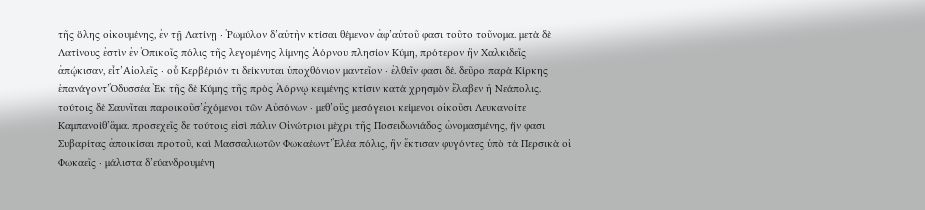τῆς ὅλης οἰκουμένης, ἐν τῇ Λατίνῃ · Ῥωμύλον δ’αὐτὴν κτίσαι θέμενον ἀφ’αὑτοῦ φασι τοῦτο τοῦνομα. μετὰ δὲ Λατίνους ἐστὶν ἐν Ὀπικοῖς πόλις τῆς λεγομένης λίμνης Ἀόρνου πλησίον Κύμη, πρότερον ἣν Χαλκιδεῖς ἀπῴκισαν, εἶτ’Αἰολεῖς · οὗ Κερβέριόν τι δείκνυται ὑποχθόνιον μαντεῖον · ἐλθεῖν φασι δέ. δεῦρο παρὰ Κίρκης ἑπανάγοντ’Ὀδυσσέα Ἐκ τῆς δὲ Κύμης τῆς πρὸς Ἀόρνῳ κειμένης κτίσιν κατὰ χρησμὸν ἔλαβεν ἡ Νεάπολις. τούτοις δὲ Σαυνῖται παροικοῦσ’ἐχόμενοι τῶν Αὐσόνων · μεθ’οὓς μεσόγειοι κείμενοι οἰκοῦσι Λευκανοίτε Καμπανοίθ’ἅμα. προσεχεῖς δε τούτοις εἰσὶ πάλιν Οἰνώτριοι μὲχρι τῆς Ποσειδωνιάδος ὠνομασμένης, ἥν φασι Συβαρίτας ἀποικίσαι προτοῦ, καὶ Μασσαλιωτῶν Φωκαέωντ’Ἐλέα πόλις, ἣν ἔκτισαν φυγόντες ὑπὸ τὰ Περσικὰ οἱ Φωκαεῖς · μάλιστα δ’εύανδρουμένη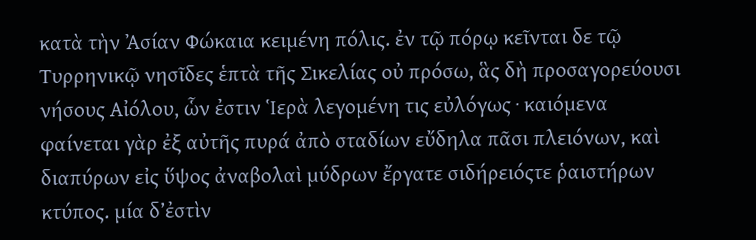κατὰ τὴν Ἀσίαν Φώκαια κειμένη πόλις. ἐν τῷ πόρῳ κεῖνται δε τῷ Τυρρηνικῷ νησῖδες ἑπτὰ τῆς Σικελίας οὐ πρόσω, ἃς δὴ προσαγορεύουσι νήσους Αἰόλου, ὧν ἐστιν Ἱερὰ λεγομένη τις εὐλόγως · καιόμενα φαίνεται γὰρ ἐξ αὐτῆς πυρά ἀπὸ σταδίων εὔδηλα πᾶσι πλειόνων, καὶ διαπύρων εἰς ὕψος ἀναβολαὶ μύδρων ἔργατε σιδήρειόςτε ῥαιστήρων κτύπος. μία δ’ἐστὶν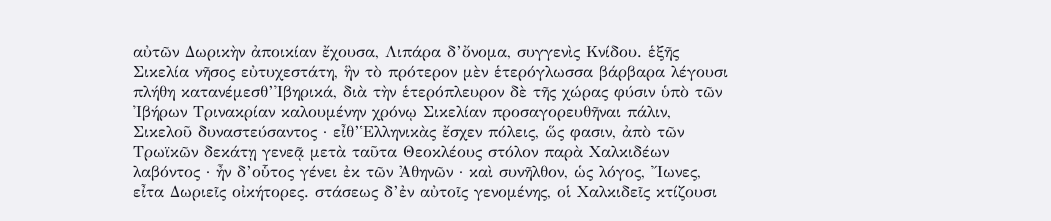αὐτῶν Δωρικὴν ἀποικίαν ἔχουσα, Λιπάρα δ’ὄνομα, συγγενὶς Κνίδου. ἑξῆς Σικελία νῆσος εὐτυχεστάτη, ἣν τὸ πρότερον μὲν ἑτερόγλωσσα βάρβαρα λέγουσι πλήθη κατανέμεσθ’Ἰβηρικά, διὰ τὴν ἑτερόπλευρον δὲ τῆς χώρας φύσιν ὑπὸ τῶν Ἰβήρων Τρινακρίαν καλουμένην χρόνῳ Σικελίαν προσαγορευθῆναι πάλιν, Σικελοῦ δυναστεύσαντος · εἶθ’Ἑλληνικὰς ἔσχεν πόλεις, ὥς φασιν, ἀπὸ τῶν Τρωϊκῶν δεκάτῃ γενεᾷ μετὰ ταῦτα Θεοκλέους στόλον παρὰ Χαλκιδέων λαβόντος · ἦν δ’οὗτος γένει ἐκ τῶν Ἀθηνῶν · καὶ συνῆλθον, ὡς λόγος, Ἴωνες, εἶτα Δωριεῖς οἰκήτορες. στάσεως δ’ἐν αὐτοῖς γενομένης, οἱ Χαλκιδεῖς κτίζουσι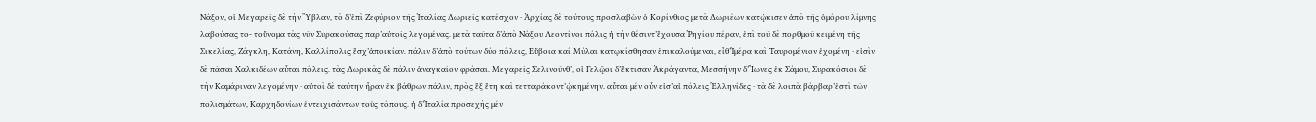Νάξον, οἱ Μεγαρεῖς δὲ τὴν Ὕβλαν, τὸ δ’ἐπὶ Ζεφύριον τῆς Ἰταλίας Δωριεῖς κατέσχον · Ἀρχίας δὲ τούτους προσλαβὼν ὁ Κορίνθιος μετὰ Δωριέων κατῴκισεν ἀπὸ τῆς ὁμόρου λίμνης λαβούσας το- τοὔνομα τὰς νῦν Συρακούσας παρ’αὐτοῖς λεγομένας. μετὰ ταῦτα δ’ἀπὸ Νάξου Λεοντίνοι πόλις ἡ τὴν θέσιντ’ἔχουσα Ῥηγίου πέραν, ἐπὶ τοῦ δὲ πορθμοῦ κειμένη τῆς Σικελίας, Ζάγκλη, Κατάνη, Καλλίπολις ἔσχ’ἀποικίαν. πάλιν δ’ἀπὸ τούτων δύο πόλεις, Εὔβοια καί Μύλαι κατῳκίσθησαν ἐπικαλούμεναι, εἶθ’Ἱμέρα καὶ Ταυρομένιον ἐχομένη · εἰσὶν δὲ πᾶσαι Χαλκιδέων αὗται πόλεις. τὰς Δωρικὰς δὲ πάλιν ἀναγκαῖον φράσαι. Μεγαρεῖς Σελινοῦνθ’, οἱ Γελῷοι δ’ἔκτισαν Ἀκράγαντα, Μεσσήνην δ’Ἴωνες ἐκ Σάμου, Συρακόσιοι δὲ τὴν Καμάριναν λεγομένην · αὐτοὶ δὲ ταύτην ἦραν ἐκ βάθρων πάλιν, πρὸς ἓξ ἔτη καὶ τετταράκοντ’ᾠκημένην. αὗται μέν οὖν εἰσ’αἱ πόλεις Ἑλληνίδες · τὰ δὲ λοιπὰ βάρβαρ’ἐστὶ τῶν πολισμάτων, Καρχηδονίων ἐντειχισάντων τοὺς τόπους. ἡ δ’Ἰταλία προσεχὴς μέν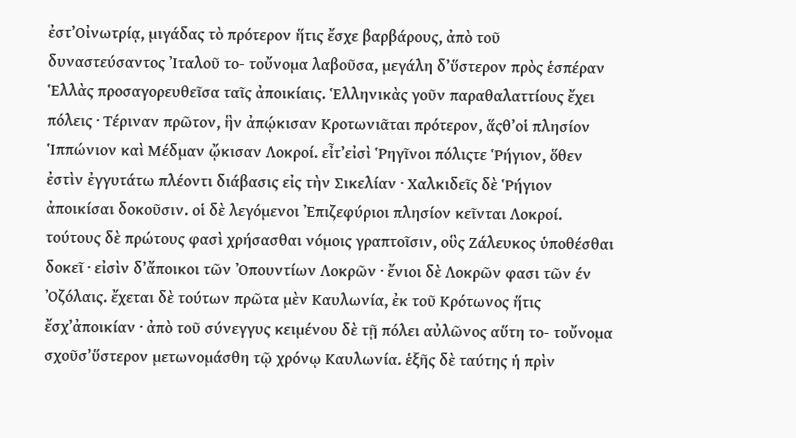ἐστ’Οἰνωτρίᾳ, μιγάδας τὸ πρότερον ἥτις ἔσχε βαρβάρους, ἀπὸ τοῦ δυναστεύσαντος Ἰταλοῦ το- τοὔνομα λαβοῦσα, μεγάλη δ’ὕστερον πρὸς ἑσπέραν Ἑλλὰς προσαγορευθεῖσα ταῖς ἀποικίαις. Ἑλληνικὰς γοῦν παραθαλαττίους ἔχει πόλεις · Τέριναν πρῶτον, ἣν ἀπῴκισαν Κροτωνιᾶται πρότερον, ἅςθ’οἱ πλησίον Ἱππώνιον καὶ Μέδμαν ᾤκισαν Λοκροί. εἶτ’εἰσὶ Ῥηγῖνοι πόλιςτε Ῥήγιον, ὅθεν ἐστὶν ἐγγυτάτω πλέοντι διάβασις εἰς τὴν Σικελίαν · Χαλκιδεῖς δὲ Ῥήγιον ἀποικίσαι δοκοῦσιν. οἱ δὲ λεγόμενοι Ἐπιζεφύριοι πλησίον κεῖνται Λοκροί. τούτους δὲ πρώτους φασὶ χρήσασθαι νόμοις γραπτοῖσιν, οὓς Ζάλευκος ὑποθέσθαι δοκεῖ · εἰσὶν δ’ἄποικοι τῶν Ὀπουντίων Λοκρῶν · ἔνιοι δὲ Λοκρῶν φασι τῶν έν Ὀζόλαις. ἔχεται δὲ τούτων πρῶτα μὲν Καυλωνία, ἐκ τοῦ Κρότωνος ἥτις ἔσχ’ἀποικίαν · ἀπὸ τοῦ σύνεγγυς κειμένου δὲ τῇ πόλει αὐλῶνος αὕτη το- τοὔνομα σχοῦσ’ὕστερον μετωνομάσθη τῷ χρόνῳ Καυλωνία. ἑξῆς δὲ ταύτης ἡ πρὶν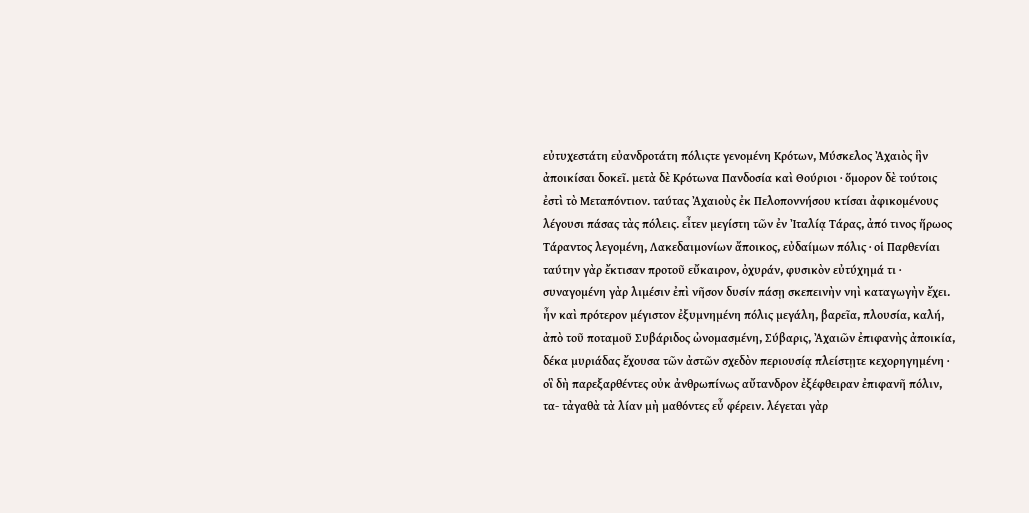εὐτυχεστάτη εὐανδροτάτη πόλιςτε γενομένη Κρότων, Μύσκελος Ἀχαιὸς ἣν ἀποικίσαι δοκεῖ. μετὰ δὲ Κρότωνα Πανδοσία καὶ Θούριοι · ὅμορον δὲ τούτοις ἐστὶ τὸ Μεταπόντιον. ταύτας Ἀχαιοὺς ἐκ Πελοποννήσου κτίσαι ἀφικομένους λέγουσι πάσας τὰς πόλεις. εἶτεν μεγίστη τῶν ἐν Ἰταλίᾳ Τάρας, ἀπό τινος ἥρωος Τάραντος λεγομένη, Λακεδαιμονίων ἄποικος, εὐδαίμων πόλις · οἱ Παρθενίαι ταύτην γὰρ ἔκτισαν προτοῦ εὔκαιρον, ὀχυράν, φυσικὸν εὐτύχημά τι · συναγομένη γὰρ λιμέσιν ἐπὶ νῆσον δυσίν πάσῃ σκεπεινὴν νηὶ καταγωγὴν ἔχει. ἦν καὶ πρότερον μέγιστον ἐξυμνημένη πόλις μεγάλη, βαρεῖα, πλουσία, καλή, ἀπὸ τοῦ ποταμοῦ Συβάριδος ὠνομασμένη, Σύβαρις, Ἀχαιῶν ἐπιφανὴς ἀποικία, δέκα μυριάδας ἔχουσα τῶν ἀστῶν σχεδὸν περιουσίᾳ πλείστῃτε κεχορηγημένη · οἳ δὴ παρεξαρθέντες οὐκ ἀνθρωπίνως αὔτανδρον ἐξέφθειραν ἐπιφανῆ πόλιν, τα- τἀγαθὰ τὰ λίαν μὴ μαθόντες εὖ φέρειν. λέγεται γὰρ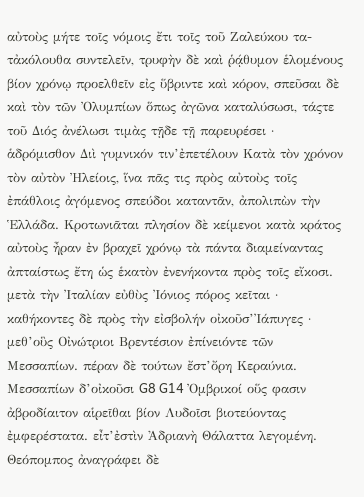αὐτοὺς μήτε τοῖς νόμοις ἔτι τοῖς τοῦ Ζαλεύκου τα- τἀκόλουθα συντελεῖν, τρυφὴν δὲ καὶ ῥᾴθυμον ἑλομένους βίον χρόνῳ προελθεῖν εἰς ὕβριντε καὶ κόρον, σπεῦσαι δὲ καὶ τὸν τῶν Ὀλυμπίων ὅπως ἀγῶνα καταλύσωσι, τάςτε τοῦ Διός ἀνέλωσι τιμὰς τῇδε τῇ παρευρέσει · ἁδρόμισθον Διὶ γυμνικόν τιν’ἐπετέλουν Κατὰ τὸν χρόνον τὸν αὐτὸν Ἠλείοις, ἵνα πᾶς τις πρὸς αὐτοὺς τοῖς ἐπάθλοις ἀγόμενος σπεύδοι καταντᾶν, ἀπολιπὼν τὴν Ἑλλάδα. Κροτωνιᾶται πλησίον δὲ κείμενοι κατὰ κράτος αὐτοὺς ἦραν ἐν βραχεῖ χρόνῳ τὰ πάντα διαμείναντας ἀπταίστως ἔτη ὡς ἑκατὸν ἐνενήκοντα πρὸς τοῖς εἴκοσι. μετὰ τὴν Ἰταλίαν εὐθὺς Ἰόνιος πόρος κεῖται · καθήκοντες δὲ πρὸς τὴν εἰσβολήν οἰκοῦσ’Ἰάπυγες · μεθ’οὓς Οἰνώτριοι Βρεντέσιον ἐπίνειόντε τῶν Μεσσαπίων. πέραν δὲ τούτων ἔστ’ὄρη Κεραύνια. Μεσσαπίων δ’οἰκοῦσι G8 G14 Ὀμβρικοί οὕς φασιν ἀβροδίαιτον αἱρεῖθαι βίον Λυδοῖσι βιοτεύοντας ἐμφερέστατα. εἶτ’ἐστὶν Ἀδριανὴ Θάλαττα λεγομένη. Θεόπομπος ἀναγράφει δὲ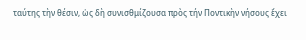ταύτης τὴν θέσιν, ὡς δὴ συνισθμίζουσα πρὸς τήν Ποντικὴν νήσους ἔχει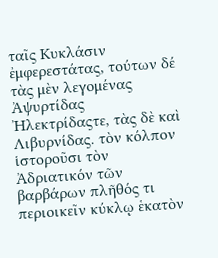ταῖς Κυκλάσιν ἐμφερεστάτας, τούτων δέ τὰς μὲν λεγομένας Ἀψυρτίδας Ἠλεκτρίδαςτε, τὰς δὲ καὶ Λιβυρνίδας. τὸν κόλπον ἱστοροῦσι τὸν Ἀδριατικόν τῶν βαρβάρων πλῆθός τι περιοικεῖν κύκλῳ ἑκατὸν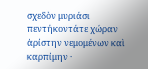σχεδὸν μυριάσι πεντήκοντάτε χώραν ἀρίστην νεμομένων καὶ καρπίμην ·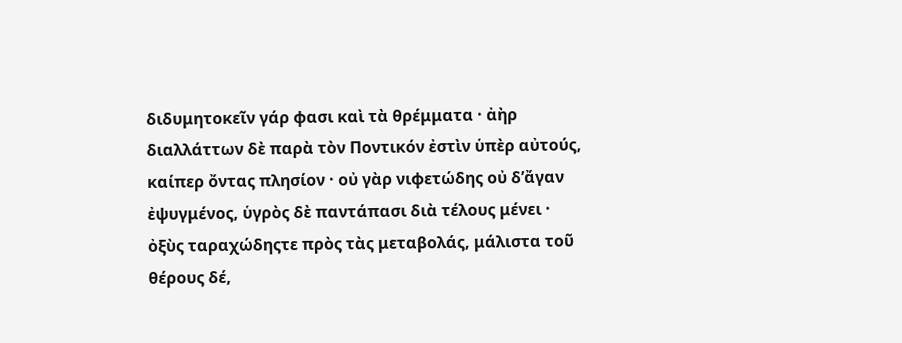διδυμητοκεῖν γάρ φασι καὶ τὰ θρέμματα · ἀὴρ διαλλάττων δὲ παρὰ τὸν Ποντικόν ἐστὶν ὑπὲρ αὐτούς, καίπερ ὄντας πλησίον · οὐ γὰρ νιφετώδης οὐ δ’ἄγαν ἐψυγμένος, ὑγρὸς δὲ παντάπασι διὰ τέλους μένει · ὀξὺς ταραχώδηςτε πρὸς τὰς μεταβολάς, μάλιστα τοῦ θέρους δέ,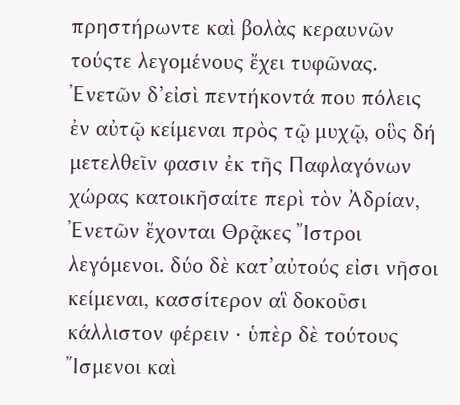πρηστήρωντε καὶ βολὰς κεραυνῶν τούςτε λεγομένους ἔχει τυφῶνας. Ἐνετῶν δ’εἰσὶ πεντήκοντά που πόλεις ἐν αὐτῷ κείμεναι πρὸς τῷ μυχῷ, οὓς δή μετελθεῖν φασιν ἐκ τῆς Παφλαγόνων χώρας κατοικῆσαίτε περὶ τὸν Ἀδρίαν, Ἐνετῶν ἔχονται Θρᾷκες Ἴστροι λεγόμενοι. δύο δὲ κατ’αὐτούς εἰσι νῆσοι κείμεναι, κασσίτερον αἳ δοκοῦσι κάλλιστον φέρειν · ὑπὲρ δὲ τούτους Ἴσμενοι καὶ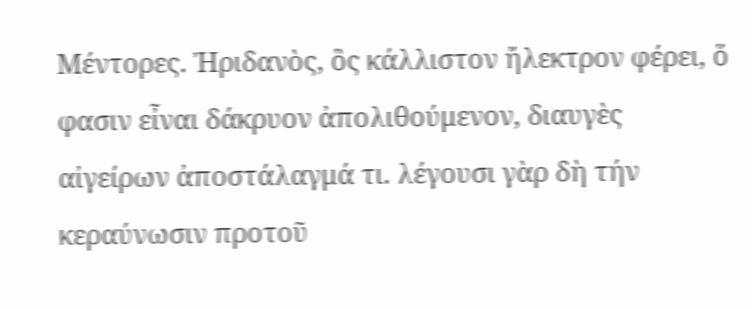Μέντορες. Ἠριδανὸς, ὃς κάλλιστον ἤλεκτρον φέρει, ὅ φασιν εἶναι δάκρυον ἀπολιθούμενον, διαυγὲς αἰγείρων ἀποστάλαγμά τι. λέγουσι γὰρ δὴ τήν κεραύνωσιν προτοῦ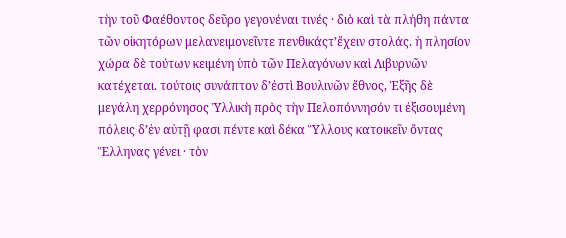τὴν τοῦ Φαέθοντος δεῦρο γεγονέναι τινές · διὸ καὶ τὰ πλήθη πάντα τῶν οἰκητόρων μελανειμονεῖντε πενθικάςτ’ἔχειν στολάς. ἡ πλησίον χώρα δὲ τούτων κειμένη ὑπὸ τῶν Πελαγόνων καὶ Λιβυρνῶν κατέχεται. τούτοις συνάπτον δ’ἐστὶ Βουλινῶν ἔθνος, Ἑξῆς δὲ μεγάλη χερρόνησος Ὑλλικὴ πρὸς τὴν Πελοπόννησόν τι ἐξισουμένη πόλεις δ’ἐν αὐτῇ φασι πέντε καὶ δέκα Ὕλλους κατοικεῖν ὄντας Ἕλληνας γένει · τὸν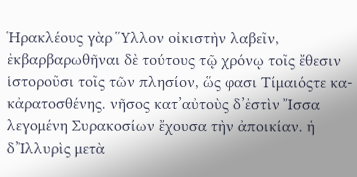Ἡρακλέους γὰρ Ὕλλον οἰκιστὴν λαβεῖν, ἐκβαρβαρωθῆναι δὲ τούτους τῷ χρόνῳ τοῖς ἔθεσιν ἱστοροῦσι τοῖς τῶν πλησίον, ὥς φασι Τίμαιόςτε κα- κἀρατοσθένης. νῆσος κατ’αὐτοὺς δ’ἐστὶν Ἴσσα λεγομένη Συρακοσίων ἔχουσα τὴν ἀποικίαν. ἡ δ’Ἰλλυρὶς μετὰ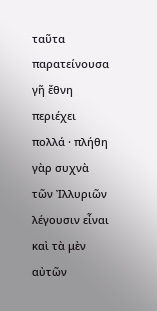ταῦτα παρατείνουσα γῆ ἔθνη περιέχει πολλά · πλήθη γὰρ συχνὰ τῶν Ἰλλυριῶν λέγουσιν εἶναι καὶ τὰ μὲν αὐτῶν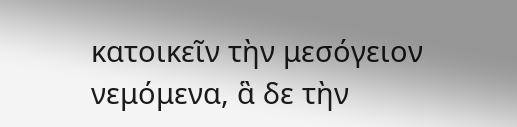κατοικεῖν τὴν μεσόγειον νεμόμενα, ἃ δε τὴν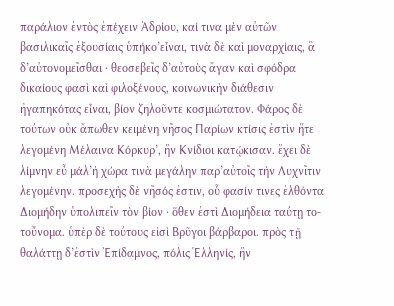παράλιον ἐντὸς ἐπέχειν Ἀδρίου, καί τινα μὲν αὐτῶν βασιλικαῖς ἐξουσίαις ὑπήκο’εἶναι, τινὰ δὲ καὶ μοναρχίαις, ἃ δ’αὐτονομεῖσθαι · θεοσεβεῖς δ’αὐτοὺς ἄγαν καὶ σφόδρα δικαίους φασὶ καὶ φιλοξένους, κοινωνικὴν διάθεσιν ἠγαπηκότας εἶναι, βίον ζηλοῦντε κοσμιώτατον. Φάρος δὲ τούτων οὐκ ἄπωθεν κειμένη νῆσος Παρίων κτίσις ἐστὶν ἥτε λεγομένη Μέλαινα Κόρκυρ’, ἣν Κνίδιοι κατῴκισαν. ἔχει δὲ λίμνην εὖ μάλ’ἡ χώρα τινὰ μεγάλην παρ’αὐτοῖς τὴν Λυχνῖτιν λεγομένην. προσεχὴς δὲ νῆσός ἐστιν, οὗ φασίν τινες ἐλθόντα Διομήδην ὑπολιπεῖν τὸν βίον · ὅθεν ἐστὶ Διομήδεια ταύτῃ το- τοὔνομα. ὑπὲρ δὲ τούτους εἰσὶ Βρῦγοι βάρβαροι. πρὸς τῇ θαλάττῃ δ’ἐστὶν Ἐπίδαμνος, πόλις Ἑλληνίς, ἣν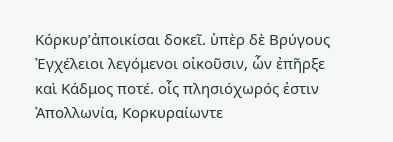Κόρκυρ’ἀποικίσαι δοκεῖ. ὑπὲρ δὲ Βρύγους Ἐγχέλειοι λεγόμενοι οἰκοῦσιν, ὧν ἐπῆρξε καὶ Κάδμος ποτέ. οἷς πλησιόχωρός ἐστιν Ἀπολλωνία, Κορκυραίωντε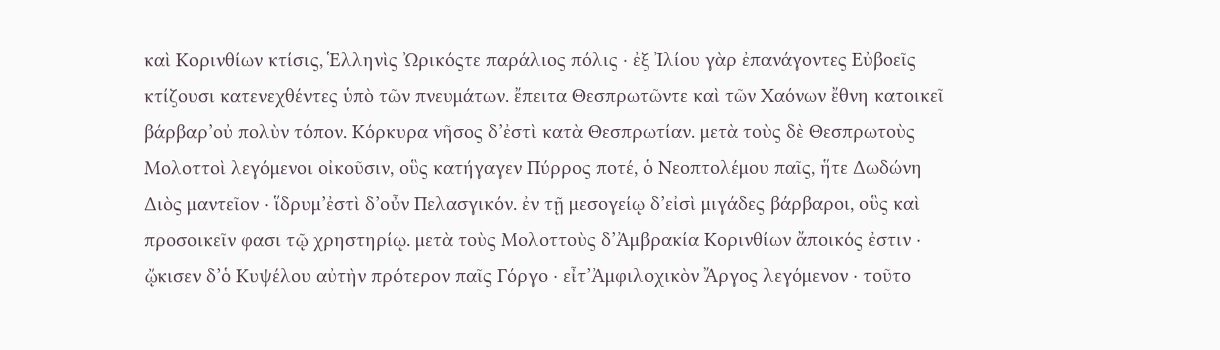καὶ Κορινθίων κτίσις, Ἑλληνὶς Ὠρικόςτε παράλιος πόλις · ἐξ Ἰλίου γὰρ ἐπανάγοντες Εὐβοεῖς κτίζουσι κατενεχθέντες ὑπὸ τῶν πνευμάτων. ἔπειτα Θεσπρωτῶντε καὶ τῶν Χαόνων ἔθνη κατοικεῖ βάρβαρ’οὐ πολὺν τόπον. Κόρκυρα νῆσος δ’ἐστὶ κατὰ Θεσπρωτίαν. μετὰ τοὺς δὲ Θεσπρωτοὺς Μολοττοὶ λεγόμενοι οἰκοῦσιν, οὓς κατήγαγεν Πύρρος ποτέ, ὁ Νεοπτολέμου παῖς, ἥτε Δωδώνη Διὸς μαντεῖον · ἵδρυμ’ἐστὶ δ’οὖν Πελασγικόν. ἐν τῇ μεσογείῳ δ’εἰσὶ μιγάδες βάρβαροι, οὓς καὶ προσοικεῖν φασι τῷ χρηστηρίῳ. μετὰ τοὺς Μολοττοὺς δ’Ἀμβρακία Κορινθίων ἄποικός ἐστιν · ᾤκισεν δ’ὁ Κυψέλου αὐτὴν πρότερον παῖς Γόργο · εἶτ’Ἀμφιλοχικὸν Ἄργος λεγόμενον · τοῦτο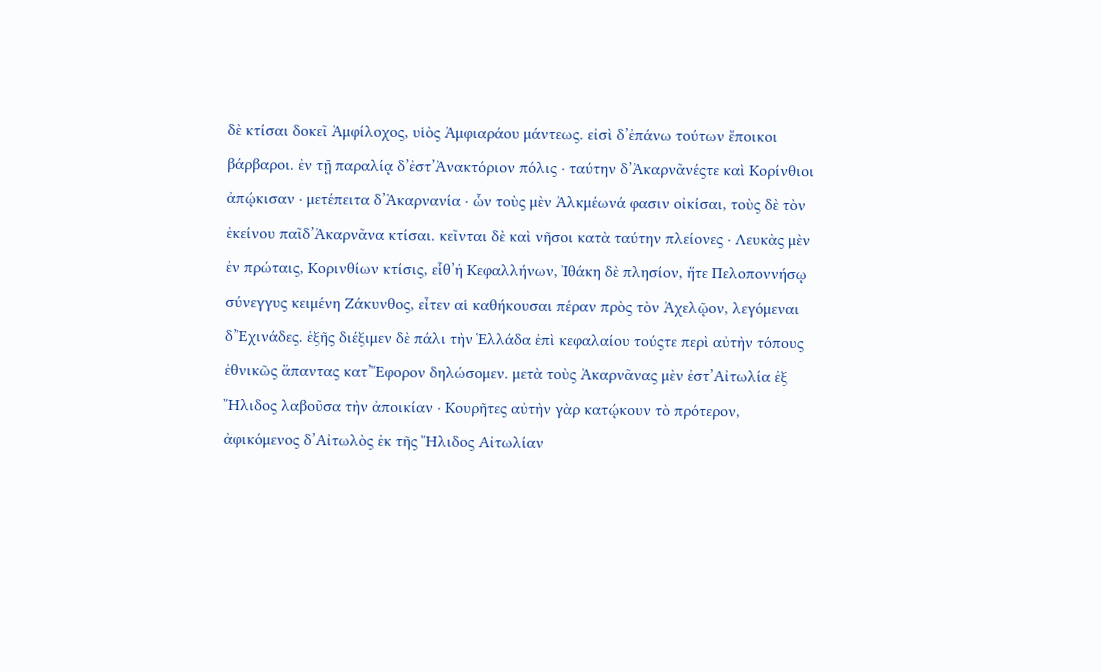δὲ κτίσαι δοκεῖ Ἀμφίλοχος, υἱὸς Ἀμφιαράου μάντεως. εἰσὶ δ’ἐπάνω τούτων ἔποικοι βάρβαροι. ἐν τῇ παραλίᾳ δ’ἐστ’Ἀνακτόριον πόλις · ταύτην δ’Ἀκαρνᾶνέςτε καὶ Κορίνθιοι ἀπῴκισαν · μετέπειτα δ’Ἁκαρνανία · ὧν τοὺς μὲν Ἀλκμέωνά φασιν οἰκίσαι, τοὺς δὲ τὸν ἐκείνου παῖδ’Ἀκαρνᾶνα κτίσαι. κεῖνται δὲ καὶ νῆσοι κατὰ ταύτην πλείονες · Λευκὰς μὲν ἐν πρώταις, Κορινθίων κτίσις, εἷθ’ἡ Κεφαλλήνων, Ἰθάκη δὲ πλησίον, ἥτε Πελοποννήσῳ σύνεγγυς κειμένη Ζάκυνθος, εἶτεν αἱ καθήκουσαι πέραν πρὸς τὸν Ἀχελῷον, λεγόμεναι δ’Ἐχινάδες. ἑξῆς διέξιμεν δὲ πάλι τὴν Ἑλλάδα ἐπὶ κεφαλαίου τούςτε περὶ αὐτὴν τόπους ἐθνικῶς ἅπαντας κατ’Ἔφορον δηλώσομεν. μετὰ τοὺς Ἀκαρνᾶνας μὲν ἐστ’Αἰτωλία ἐξ Ἤλιδος λαβοῦσα τὴν ἀποικίαν · Κουρῆτες αὐτὴν γὰρ κατῴκουν τὸ πρότερον, ἀφικόμενος δ’Αἰτωλὸς ἑκ τῆς Ἤλιδος Αἰτωλίαν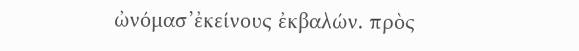ὠνόμασ’ἐκείνους ἐκβαλών. πρὸς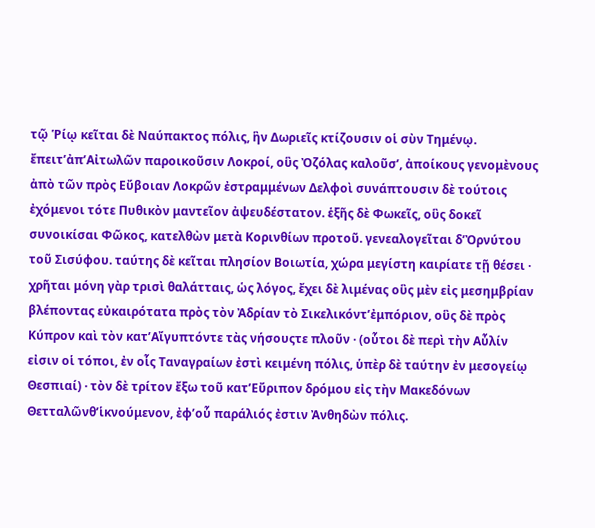τῷ Ῥίῳ κεῖται δὲ Ναύπακτος πόλις, ἣν Δωριεῖς κτίζουσιν οἱ σὺν Τημένῳ. ἔπειτ’ἀπ’Αἰτωλῶν παροικοῦσιν Λοκροί, οὓς Ὀζόλας καλοῦσ’, ἀποίκους γενομὲνους ἀπὸ τῶν πρὸς Εὔβοιαν Λοκρῶν ἐστραμμένων Δελφοὶ συνάπτουσιν δὲ τούτοις ἐχόμενοι τότε Πυθικὸν μαντεῖον ἀψευδέστατον. ἑξῆς δὲ Φωκεῖς, οὓς δοκεῖ συνοικίσαι Φῶκος, κατελθὼν μετὰ Κορινθίων προτοῦ. γενεαλογεῖται δ’Ὀρνύτου τοῦ Σισύφου. ταύτης δὲ κεῖται πλησίον Βοιωτία, χώρα μεγίστη καιρίατε τῇ θέσει · χρῆται μόνη γὰρ τρισὶ θαλάτταις, ὡς λόγος, ἔχει δὲ λιμένας οὓς μὲν εἰς μεσημβρίαν βλέποντας εὐκαιρότατα πρὸς τὸν Ἀδρίαν τὸ Σικελικόντ’ἐμπόριον, οὓς δὲ πρὸς Κύπρον καὶ τὸν κατ’Αἴγυπτόντε τὰς νήσουςτε πλοῦν · (οὗτοι δὲ περὶ τὴν Αὖλίν εἰσιν οἱ τόποι, ἐν οἷς Ταναγραίων ἐστὶ κειμένη πόλις, ὑπὲρ δὲ ταύτην ἐν μεσογείῳ Θεσπιαί) · τὸν δὲ τρίτον ἔξω τοῦ κατ’Εὔριπον δρόμου εἰς τὴν Μακεδόνων Θετταλῶνθ’ἱκνούμενον, ἐφ’οὗ παράλιός ἐστιν Ἀνθηδὼν πόλις.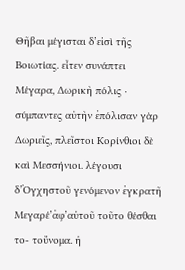Θῆβαι μέγισται δ’εἰσὶ τῆς Βοιωτίας. εἶτεν συνάπτει Μέγαρα, Δωρικὴ πόλις · σύμπαντες αὐτὴν ἐπόλισαν γὰρ Δωριεῖς, πλεῖστοι Κορίνθιοι δὲ καὶ Μεσσήνιοι. λέγουσι δ’Ὀγχηστοῦ γενόμενον ἐγκρατῆ Μεγαρέ’ἀφ’αὑτοῦ τοῦτο θέσθαι το- τοὔνομα. ἡ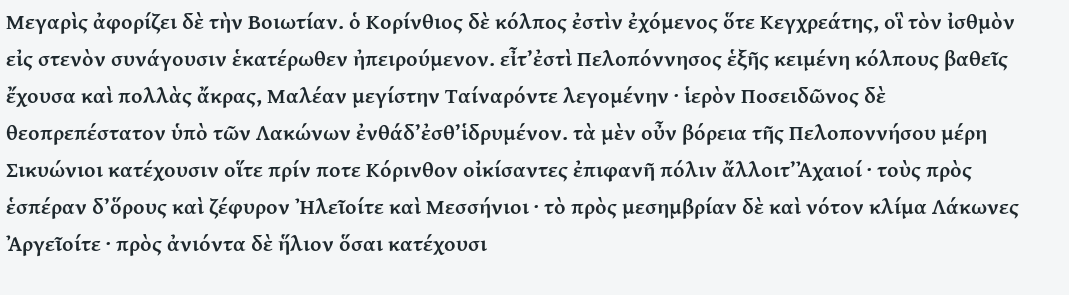Μεγαρὶς ἀφορίζει δὲ τὴν Βοιωτίαν. ὁ Κορίνθιος δὲ κόλπος ἐστὶν ἐχόμενος ὅτε Κεγχρεάτης, οἳ τὸν ἰσθμὸν εἰς στενὸν συνάγουσιν ἑκατέρωθεν ἠπειρούμενον. εἶτ’ἐστὶ Πελοπόννησος ἑξῆς κειμένη κόλπους βαθεῖς ἔχουσα καὶ πολλὰς ἄκρας, Μαλέαν μεγίστην Ταίναρόντε λεγομένην · ἱερὸν Ποσειδῶνος δὲ θεοπρεπέστατον ὑπὸ τῶν Λακώνων ἐνθάδ’ἐσθ’ἱδρυμένον. τὰ μὲν οὖν βόρεια τῆς Πελοποννήσου μέρη Σικυώνιοι κατέχουσιν οἵτε πρίν ποτε Κόρινθον οἰκίσαντες ἐπιφανῆ πόλιν ἄλλοιτ’Ἀχαιοί · τοὺς πρὸς ἑσπέραν δ’ὅρους καὶ ζέφυρον Ἠλεῖοίτε καὶ Μεσσήνιοι · τὸ πρὸς μεσημβρίαν δὲ καὶ νότον κλίμα Λάκωνες Ἀργεῖοίτε · πρὸς ἀνιόντα δὲ ἥλιον ὅσαι κατέχουσι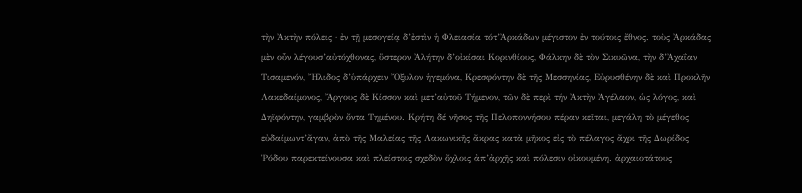τὴν Ἀκτὴν πόλεις · ἐν τῇ μεσογείᾳ δ’ἐστὶν ἡ Φλειασία τότ’Ἀρκάδων μέγιστον ἐν τούτοις ἔθνος. τοὺς Ἀρκάδας μὲν οὖν λέγουσ’αὐτόχθονας, ὕστερον Ἀλήτην δ’οἰκίσαι Κορινθίους, Φάλκην δὲ τὸν Σικυῶνα, τὴν δ’Ἀχαΐαν Τισαμενόν, Ἤλιδος δ’ὑπάρχειν Ὄξυλον ἡγεμόνα, Κρεσφόντην δὲ τῆς Μεσσηνίας, Εὐρυσθένην δὲ καὶ Προκλῆν Λακεδαίμονος, Ἄργους δὲ Κίσσον καὶ μετ’αὐτοῦ Τήμενον, τῶν δὲ περὶ τήν Ἀκτὴν Ἀγέλαον, ὡς λόγος, καὶ Δηϊφόντην, γαμβρὸν ὄντα Τημένου. Κρήτη δέ νῆσος τῆς Πελοποννήσου πέραν κεῖται, μεγάλη τὸ μέγεθος εὐδαίμωντ’ἄγαν, ἀπὸ τῆς Μαλείας τῆς Λακωνικῆς ἄκρας κατὰ μῆκος εἰς τὸ πέλαγος ἄχρι τῆς Δωρίδος Ῥόδου παρεκτείνουσα καὶ πλείστοις σχεδὸν ὄχλοις ἀπ’ἀρχῆς καὶ πόλεσιν οἰκουμένη. ἀρχαιοτάτους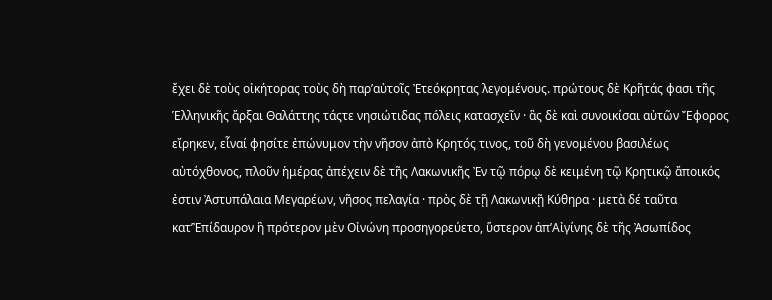ἔχει δὲ τοὺς οἰκήτορας τοὺς δὴ παρ’αὐτοῖς Ἐτεόκρητας λεγομένους. πρώτους δὲ Κρῆτάς φασι τῆς Ἑλληνικῆς ἄρξαι Θαλάττης τάςτε νησιώτιδας πόλεις κατασχεῖν · ἃς δὲ καὶ συνοικίσαι αὐτῶν Ἔφορος εἴρηκεν, εἷναί φησίτε ἐπώνυμον τὴν νῆσον ἀπὸ Κρητός τινος, τοῦ δὴ γενομένου βασιλέως αὐτόχθονος, πλοῦν ἡμέρας ἀπέχειν δὲ τῆς Λακωνικῆς Ἐν τῷ πόρῳ δὲ κειμένη τῷ Κρητικῷ ἄποικός ἐστιν Ἀστυπάλαια Μεγαρέων, νῆσος πελαγία · πρὸς δὲ τῇ Λακωνικῇ Κύθηρα · μετὰ δέ ταῦτα κατ’Ἐπίδαυρον ἣ πρότερον μὲν Οἰνώνη προσηγορεύετο, ὕστερον ἀπ’Αἰγίνης δὲ τῆς Ἀσωπίδος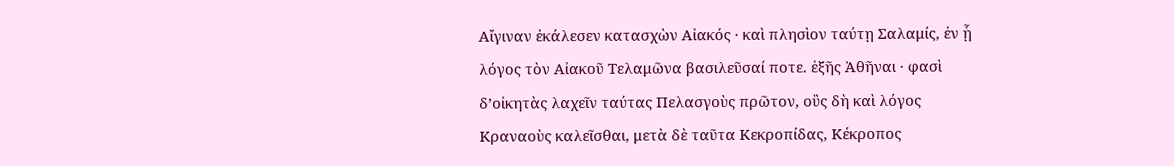Αἴγιναν ἐκάλεσεν κατασχὼν Αἰακός · καὶ πλησὶον ταύτῃ Σαλαμίς, ἐν ᾗ λόγος τὸν Αἰακοῦ Τελαμῶνα βασιλεῦσαί ποτε. ἑξῆς Ἀθῆναι · φασὶ δ’οἰκητὰς λαχεῖν ταύτας Πελασγοὺς πρῶτον, οὓς δὴ καὶ λόγος Κραναοὺς καλεῖσθαι, μετὰ δὲ ταῦτα Κεκροπίδας, Κέκροπος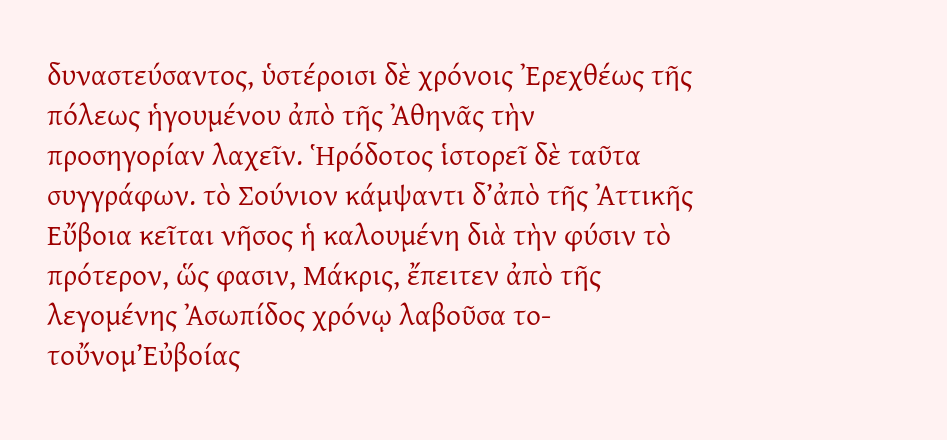δυναστεύσαντος, ὑστέροισι δὲ χρόνοις Ἐρεχθέως τῆς πόλεως ἡγουμένου ἀπὸ τῆς Ἀθηνᾶς τὴν προσηγορίαν λαχεῖν. Ἡρόδοτος ἱστορεῖ δὲ ταῦτα συγγράφων. τὸ Σούνιον κάμψαντι δ’ἀπὸ τῆς Ἀττικῆς Εὔβοια κεῖται νῆσος ἡ καλουμένη διὰ τὴν φύσιν τὸ πρότερον, ὥς φασιν, Μάκρις, ἔπειτεν ἀπὸ τῆς λεγομένης Ἀσωπίδος χρόνῳ λαβοῦσα το- τοὔνομ’Εὐβοίας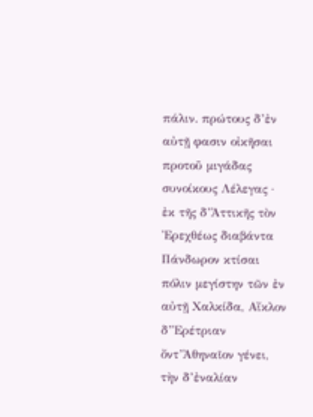πάλιν. πρώτους δ’ἐν αὐτῇ φασιν οἰκῆσαι προτοῦ μιγάδας συνοίκους Λέλεγας · ἐκ τῆς δ’Ἀττικῆς τὸν Ἐρεχθέως διαβάντα Πάνδωρον κτίσαι πόλιν μεγίστην τῶν ἐν αὐτῇ Χαλκίδα, Αἴκλον δ’Ἐρέτριαν ὄντ’Ἀθηναῖον γένει, τὴν δ’ἐναλίαν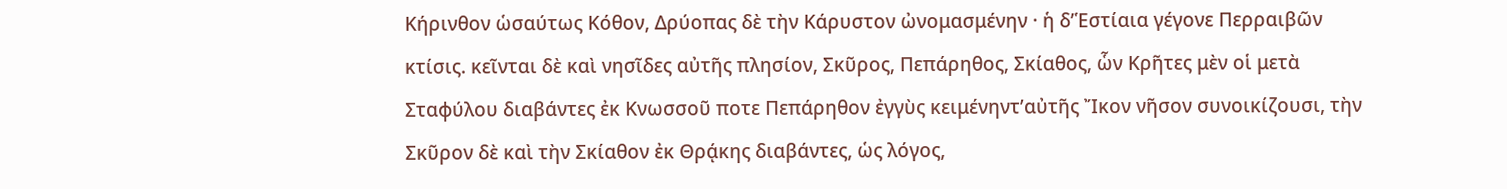Κήρινθον ὡσαύτως Κόθον, Δρύοπας δὲ τὴν Κάρυστον ὠνομασμένην · ἡ δ’Ἑστίαια γέγονε Περραιβῶν κτίσις. κεῖνται δὲ καὶ νησῖδες αὐτῆς πλησίον, Σκῦρος, Πεπάρηθος, Σκίαθος, ὧν Κρῆτες μὲν οἱ μετὰ Σταφύλου διαβάντες ἐκ Κνωσσοῦ ποτε Πεπάρηθον ἐγγὺς κειμένηντ’αὐτῆς Ἴκον νῆσον συνοικίζουσι, τὴν Σκῦρον δὲ καὶ τὴν Σκίαθον ἐκ Θρᾴκης διαβάντες, ὡς λόγος,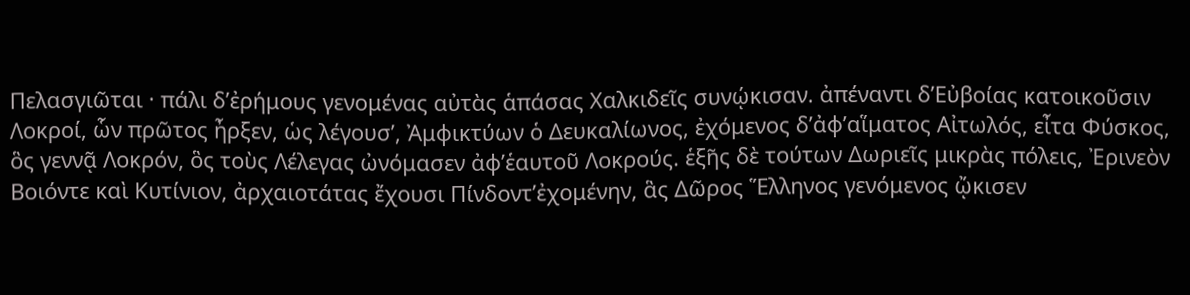Πελασγιῶται · πάλι δ’ἐρήμους γενομένας αὐτὰς ἁπάσας Χαλκιδεῖς συνῴκισαν. ἀπέναντι δ’Εὐβοίας κατοικοῦσιν Λοκροί, ὧν πρῶτος ἦρξεν, ὡς λέγουσ’, Ἀμφικτύων ὁ Δευκαλίωνος, ἐχόμενος δ’ἀφ’αἵματος Αἰτωλός, εἶτα Φύσκος, ὃς γεννᾷ Λοκρόν, ὃς τοὺς Λέλεγας ὠνόμασεν ἀφ’ἑαυτοῦ Λοκρούς. ἑξῆς δὲ τούτων Δωριεῖς μικρὰς πόλεις, Ἐρινεὸν Βοιόντε καὶ Κυτίνιον, ἀρχαιοτάτας ἔχουσι Πίνδοντ’ἐχομένην, ἃς Δῶρος Ἕλληνος γενόμενος ᾤκισεν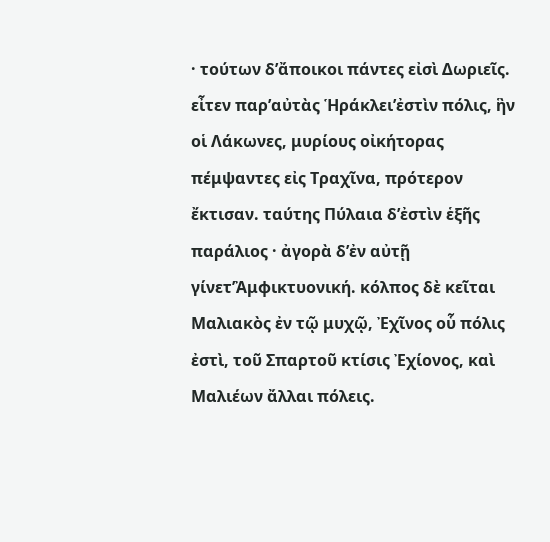· τούτων δ’ἄποικοι πάντες εἰσὶ Δωριεῖς. εἶτεν παρ’αὐτὰς Ἡράκλει’ἐστὶν πόλις, ἣν οἱ Λάκωνες, μυρίους οἰκήτορας πέμψαντες εἰς Τραχῖνα, πρότερον ἔκτισαν. ταύτης Πύλαια δ’ἐστὶν ἑξῆς παράλιος · ἀγορὰ δ’ἐν αὐτῇ γίνετ’Ἀμφικτυονική. κόλπος δὲ κεῖται Μαλιακὸς ἐν τῷ μυχῷ, Ἐχῖνος οὗ πόλις ἐστὶ, τοῦ Σπαρτοῦ κτίσις Ἐχίονος, καὶ Μαλιέων ἄλλαι πόλεις.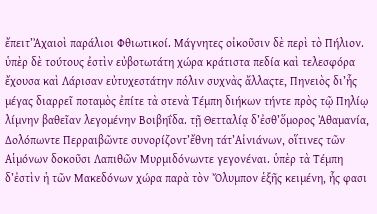ἔπειτ’Ἀχαιοὶ παράλιοι Φθιωτικοί. Μάγνητες οἰκοῦσιν δὲ περὶ τὸ Πήλιον. ὑπὲρ δὲ τούτους ἐστὶν εὐβοτωτάτη χώρα κράτιστα πεδία καὶ τελεσφόρα ἔχουσα καὶ Λάρισαν εὐτυχεστάτην πόλιν συχνὰς ἄλλαςτε, Πηνειὸς δι’ἧς μέγας διαρρεῖ ποταμὸς ἐπίτε τὰ στενὰ Τέμπη διήκων τήντε πρὸς τῷ Πηλίῳ λίμνην βαθεῖαν λεγομένην Βοιβηΐδα. τῇ Θετταλίᾳ δ’ἐσθ’ὅμορος Ἀθαμανία, Δολόπωντε Περραιβῶντε συνορίζοντ’ἔθνη τάτ’Αἰνιάνων, οἵτινες τῶν Αἱμόνων δοκοῦσι Λαπιθῶν Μυρμιδόνωντε γεγονέναι. ὑπὲρ τὰ Τέμπη δ’ἐστὶν ἡ τῶν Μακεδόνων χώρα παρὰ τὸν Ὄλυμπον ἑξῆς κειμένη, ἧς φασι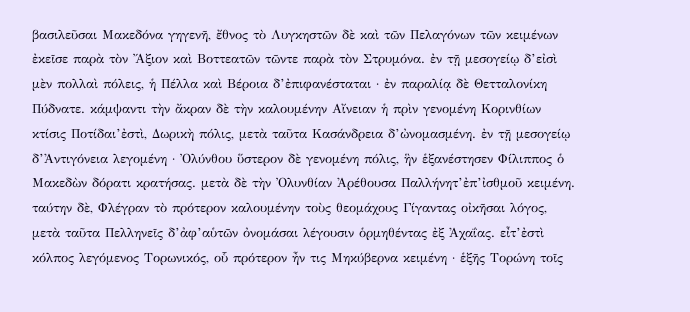βασιλεῦσαι Μακεδόνα γηγενῆ, ἔθνος τὸ Λυγκηστῶν δὲ καὶ τῶν Πελαγόνων τῶν κειμένων ἐκεῖσε παρὰ τὸν Ἄξιον καὶ Βοττεατῶν τῶντε παρὰ τὸν Στρυμόνα. ἐν τῇ μεσογείῳ δ’εἰσὶ μὲν πολλαὶ πόλεις, ἡ Πέλλα καὶ Βέροια δ’ἐπιφανέσταται · ἐν παραλίᾳ δὲ Θετταλονίκη Πύδνατε. κάμψαντι τὴν ἄκραν δὲ τὴν καλουμένην Αἴνειαν ἡ πρὶν γενομένη Κορινθίων κτίσις Ποτίδαι’ἐστὶ, Δωρικὴ πόλις, μετὰ ταῦτα Κασάνδρεια δ’ὠνομασμένη. ἐν τῇ μεσογείῳ δ’Ἀντιγόνεια λεγομένη · Ὀλύνθου ὕστερον δὲ γενομένη πόλις, ἣν ἑξανέστησεν Φίλιππος ὁ Μακεδὼν δόρατι κρατήσας. μετὰ δὲ τὴν Ὀλυνθίαν Ἀρέθουσα Παλλήνητ’ἐπ’ἰσθμοῦ κειμένη. ταύτην δὲ, Φλέγραν τὸ πρότερον καλουμένην τοὺς θεομάχους Γίγαντας οἰκῆσαι λόγος, μετὰ ταῦτα Πελληνεῖς δ’ἀφ’αὑτῶν ὀνομάσαι λέγουσιν ὁρμηθέντας ἐξ Ἀχαΐας. εἶτ’ἐστὶ κόλπος λεγόμενος Τορωνικός, οὗ πρότερον ἦν τις Μηκύβερνα κειμένη · ἑξῆς Τορώνη τοῖς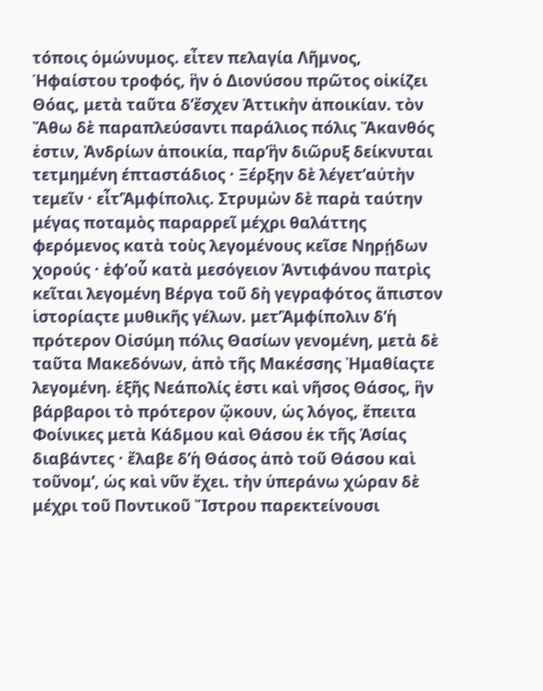τόποις ὁμώνυμος. εἶτεν πελαγία Λῆμνος, Ἡφαίστου τροφός, ἣν ὁ Διονύσου πρῶτος οἰκίζει Θόας, μετὰ ταῦτα δ’ἔσχεν Ἀττικὴν ἀποικίαν. τὸν Ἄθω δὲ παραπλεύσαντι παράλιος πόλις Ἄκανθός ἐστιν, Ἀνδρίων ἀποικία, παρ’ἣν διῶρυξ δείκνυται τετμημένη έπταστάδιος · Ξέρξην δὲ λέγετ’αὐτὴν τεμεῖν · εἶτ’Ἀμφίπολις. Στρυμὼν δὲ παρὰ ταύτην μέγας ποταμὸς παραρρεῖ μέχρι θαλάττης φερόμενος κατὰ τοὺς λεγομένους κεῖσε Νηρῄδων χορούς · ἐφ’οὗ κατὰ μεσόγειον Ἀντιφάνου πατρὶς κεῖται λεγομένη Βέργα τοῦ δὴ γεγραφότος ἄπιστον ἱστορίαςτε μυθικῆς γέλων. μετ’Ἀμφίπολιν δ’ἡ πρότερον Οἰσύμη πόλις Θασίων γενομένη, μετὰ δὲ ταῦτα Μακεδόνων, ἀπὸ τῆς Μακέσσης Ἠμαθίαςτε λεγομένη. ἑξῆς Νεάπολίς ἐστι καὶ νῆσος Θάσος, ἣν βάρβαροι τὸ πρότερον ᾤκουν, ὡς λόγος, ἔπειτα Φοίνικες μετὰ Κάδμου καὶ Θάσου ἐκ τῆς Ἀσίας διαβάντες · ἔλαβε δ’ἡ Θάσος ἀπὸ τοῦ Θάσου καὶ τοῦνομ’, ὡς καὶ νῦν ἔχει. τὴν ὑπεράνω χώραν δὲ μέχρι τοῦ Ποντικοῦ Ἴστρου παρεκτείνουσι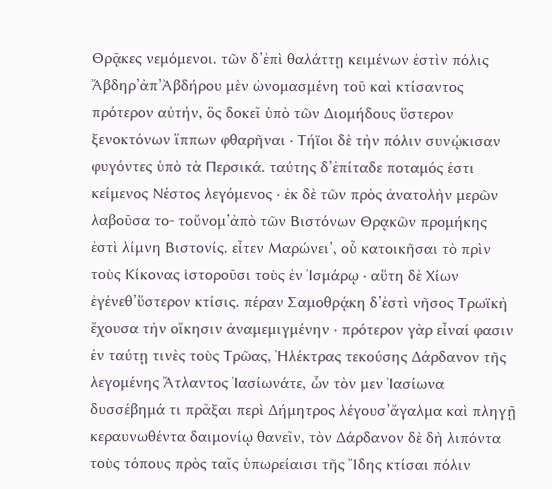Θρᾷκες νεμόμενοι. τῶν δ’ἐπὶ θαλάττῃ κειμένων ἐστὶν πόλις Ἄβδηρ’ἀπ’Ἀβδήρου μὲν ὠνομασμένη τοῦ καὶ κτίσαντος πρότερον αὐτήν, ὃς δοκεῖ ὑπὸ τῶν Διομήδους ὕστερον ξενοκτόνων ἵππων φθαρῆναι · Τήϊοι δὲ τὴν πόλιν συνῴκισαν φυγόντες ὑπὸ τὰ Περσικά. ταύτης δ’ἐπίταδε ποταμός ἐστι κείμενος Νέστος λεγόμενος · ἐκ δὲ τῶν πρὸς ἀνατολὴν μερῶν λαβοῦσα το- τοὔνομ’ἀπὸ τῶν Βιστόνων Θρᾳκῶν προμήκης ἐστὶ λίμνη Βιστονίς. εἶτεν Μαρώνει’, οὗ κατοικῆσαι τὸ πρὶν τοὺς Κίκονας ἱστοροῦσι τοὺς ἐν Ἰσμάρῳ · αὕτη δὲ Χίων ἐγένεθ’ὕστερον κτίσις. πέραν Σαμοθρᾴκη δ’ἐστὶ νῆσος Τρωϊκὴ ἔχουσα τὴν οἴκησιν ἀναμεμιγμένην · πρότερον γὰρ εἶναί φασιν ἐν ταύτῃ τινὲς τοὺς Τρῶας, Ἠλέκτρας τεκούσης Δάρδανον τῆς λεγομένης Ἄτλαντος Ἰασίωνάτε, ὧν τὸν μεν Ἰασίωνα δυσσέβημά τι πρᾶξαι περὶ Δήμητρος λέγουσ’ἄγαλμα καὶ πληγῇ κεραυνωθέντα δαιμονίῳ θανεῖν, τὸν Δάρδανον δὲ δὴ λιπόντα τοὺς τόπους πρὸς ταῖς ὑπωρείαισι τῆς Ἴδης κτίσαι πόλιν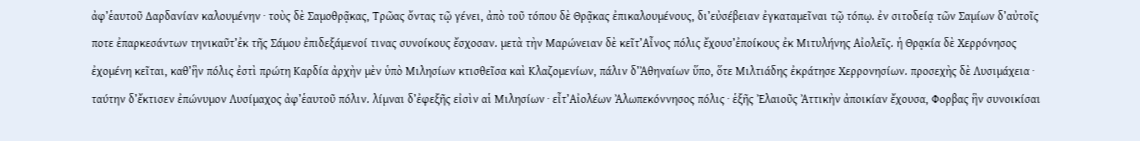ἀφ’ἑαυτοῦ Δαρδανίαν καλουμένην · τοὺς δὲ Σαμοθρᾷκας, Τρῶας ὄντας τῷ γένει, ἀπὸ τοῦ τόπου δὲ Θρᾷκας ἐπικαλουμένους, δι’εὐσέβειαν ἐγκαταμεῖναι τῷ τόπῳ. ἐν σιτοδείᾳ τῶν Σαμίων δ’αὐτοῖς ποτε ἐπαρκεσάντων τηνικαῦτ’ἐκ τῆς Σάμου ἐπιδεξάμενοί τινας συνοίκους ἔσχοσαν. μετὰ τὴν Μαρώνειαν δὲ κεῖτ’Αἶνος πόλις ἔχουσ’ἐποίκους ἐκ Μιτυλήνης Αἰολεῖς. ἡ Θρᾳκία δὲ Χερρόνησος ἐχομένη κεῖται, καθ’ἣν πόλις ἐστὶ πρώτη Καρδία ἀρχὴν μὲν ὑπὸ Μιλησίων κτισθεῖσα καὶ Κλαζομενίων, πάλιν δ’Ἀθηναίων ὕπο, ὅτε Μιλτιάδης ἐκράτησε Χερρονησίων. προσεχὴς δὲ Λυσιμάχεια · ταύτην δ’ἔκτισεν ἐπώνυμον Λυσίμαχος ἀφ’ἑαυτοῦ πόλιν. λίμναι δ’ἐφεξῆς εἰσὶν αἱ Μιλησίων · εἶτ’Αἰολέων Ἀλωπεκόννησος πόλις · ἑξῆς Ἐλαιοῦς Ἀττικὴν ἀποικίαν ἔχουσα, Φορβας ἣν συνοικίσαι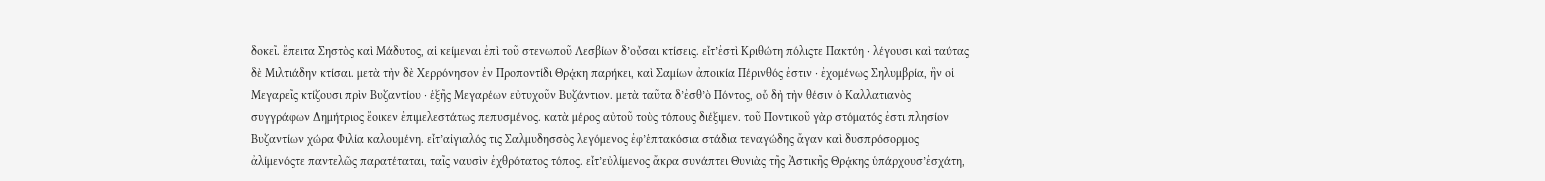δοκεῖ. ἔπειτα Σηστὸς καὶ Μάδυτος, αἱ κείμεναι ἐπὶ τοῦ στενωποῦ Λεσβίων δ’οὖσαι κτίσεις. εἶτ’ἐστὶ Κριθώτη πόλιςτε Πακτύη · λέγουσι καὶ ταύτας δὲ Μιλτιάδην κτίσαι. μετὰ τὴν δὲ Χερρόνησον ἐν Προποντίδι Θρᾴκη παρήκει, καὶ Σαμίων ἀποικία Πέρινθός ἐστιν · ἐχομένως Σηλυμβρία, ἣν οἱ Μεγαρεῖς κτίζουσι πρὶν Βυζαντίου · ἑξῆς Μεγαρέων εὐτυχοῦν Βυζάντιον. μετὰ ταῦτα δ’ἐσθ’ὸ Πόντος, οὗ δὴ τὴν θέσιν ὁ Καλλατιανὸς συγγράφων Δημήτριος ἔοικεν ἐπιμελεστάτως πεπυσμένος. κατὰ μέρος αὐτοῦ τοὺς τόπους διέξιμεν. τοῦ Ποντικοῦ γὰρ στόματός ἐστι πλησίον Βυζαντίων χώρα Φιλία καλουμένη. εἶτ’αἰγιαλός τις Σαλμυδησσὸς λεγόμενος ἐφ’ἑπτακόσια στάδια τεναγώδης ἄγαν καὶ δυσπρόσορμος ἀλίμενόςτε παντελῶς παρατέταται, ταῖς ναυσὶν ἐχθρότατος τόπος. εἶτ’εὐλίμενος ἄκρα συνάπτει Θυνιὰς τῆς Ἀστικῆς Θρᾴκης ὑπάρχουσ’ἐσχάτη,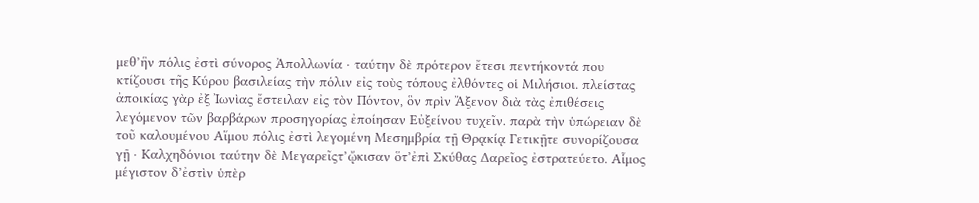μεθ’ἣν πόλις ἐστὶ σύνορος Ἀπολλωνία · ταύτην δὲ πρότερον ἔτεσι πεντήκοντά που κτίζουσι τῆς Κύρου βασιλείας τὴν πόλιν εἰς τοὺς τόπους ἐλθόντες οἱ Μιλήσιοι. πλείστας ἀποικίας γὰρ ἐξ Ἰωνὶας ἔστειλαν εἰς τὸν Πόντον, ὃν πρὶν Ἄξενον διὰ τὰς ἐπιθέσεις λεγόμενον τῶν βαρβάρων προσηγορίας ἐποίησαν Εὐξείνου τυχεῖν. παρὰ τὴν ὑπώρειαν δὲ τοῦ καλουμένου Αἵμου πόλις ἐστὶ λεγομένη Μεσημβρία τῇ Θρᾳκίᾳ Γετικῇτε συνορίζουσα γῇ · Καλχηδόνιοι ταύτην δὲ Μεγαρεῖςτ’ᾤκισαν ὅτ’ἐπὶ Σκύθας Δαρεῖος ἐστρατεύετο. Αἷμος μέγιστον δ’ἐστὶν ὑπὲρ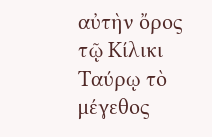αὐτὴν ὄρος τῷ Κίλικι Ταύρῳ τὸ μέγεθος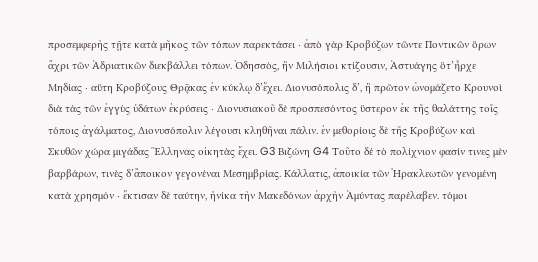προσεμφερὴς τῇτε κατὰ μῆκος τῶν τόπων παρεκτάσει · ἀπὸ γὰρ Κροβύζων τῶντε Ποντικῶν ὅρων ἄχρι τῶν Ἀδριατικῶν διεκβάλλει τόπων. Ὀδησσὸς, ἣν Μιλήσιοι κτίζουσιν, Ἀστυάγης ὅτ’ἦρχε Μηδίας · αὕτη Κροβύζους Θρᾷκας ἐν κύκλῳ δ’ἔχει. Διονυσόπολις δ’, ἣ πρῶτον ὠνομάζετο Κρουνοὶ διὰ τὰς τῶν ἐγγὺς ὑδάτων ἐκρύσεις · Διονυσιακοῦ δὲ προσπεσόντος ὕστερον ἐκ τῆς θαλάττης τοῖς τόποις ἀγάλματος, Διονυσόπολιν λέγουσι κληθῆναι πάλιν. ἐν μεθορίοις δὲ τῆς Κροβύζων καὶ Σκυθῶν χώρα μιγάδας Ἕλληνας οἰκητὰς ἔχει. G3 Βιζώνη G4 Τοῦτο δέ τὸ πολίχνιον φασίν τινες μὲν βαρβάρων, τινὲς δ’ἄποικον γεγονέναι Μεσημβρίας. Κάλλατις, ἀποικία τῶν Ἡρακλεωτῶν γενομένη κατὰ χρησμόν · ἔκτισαν δὲ ταύτην, ἡνίκα τὴν Μακεδόνων ἀρχὴν Ἀμύντας παρέλαβεν. τόμοι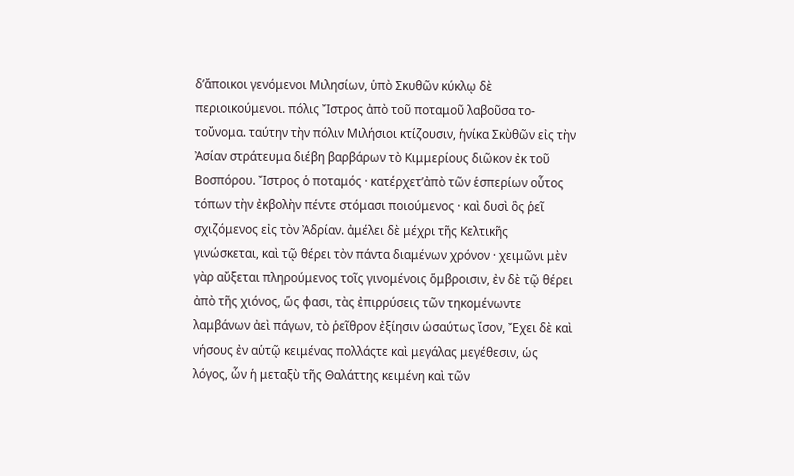δ’ἄποικοι γενόμενοι Μιλησίων, ὑπὸ Σκυθῶν κύκλῳ δὲ περιοικούμενοι. πόλις Ἴστρος ἀπὸ τοῦ ποταμοῦ λαβοῦσα το- τοὔνομα. ταύτην τὴν πόλιν Μιλήσιοι κτίζουσιν, ἡνίκα Σκὺθῶν εἰς τὴν Ἀσίαν στράτευμα διέβη βαρβάρων τὸ Κιμμερίους διῶκον ἐκ τοῦ Βοσπόρου. Ἴστρος ὁ ποταμός · κατέρχετ’ἀπὸ τῶν ἑσπερίων οὗτος τόπων τὴν ἐκβολὴν πέντε στόμασι ποιούμενος · καὶ δυσὶ ὃς ῥεῖ σχιζόμενος εἰς τὸν Ἀδρίαν. ἀμέλει δὲ μέχρι τῆς Κελτικῆς γινώσκεται, καὶ τῷ θέρει τὸν πάντα διαμένων χρόνον · χειμῶνι μὲν γὰρ αὔξεται πληρούμενος τοῖς γινομένοις ὅμβροισιν, ἐν δὲ τῷ θέρει ἀπὸ τῆς χιόνος, ὥς φασι, τὰς ἐπιρρύσεις τῶν τηκομένωντε λαμβάνων ἀεὶ πάγων, τὸ ῥεῖθρον ἐξίησιν ὡσαύτως ἴσον, Ἔχει δὲ καὶ νήσους ἐν αὑτῷ κειμένας πολλάςτε καὶ μεγάλας μεγέθεσιν, ὡς λόγος, ὧν ἡ μεταξὺ τῆς Θαλάττης κειμένη καὶ τῶν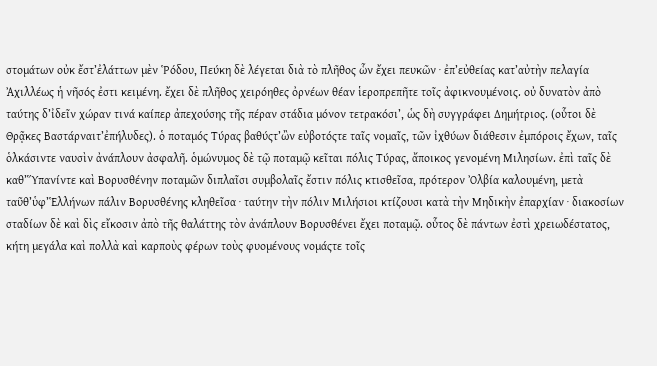στομάτων οὐκ ἔστ’ἐλάττων μὲν Ῥόδου, Πεύκη δὲ λέγεται διὰ τὸ πλῆθος ὧν ἔχει πευκῶν · ἐπ’εὐθείας κατ’αὐτὴν πελαγία Ἀχιλλέως ἡ νῆσός ἐστι κειμένη. ἔχει δὲ πλῆθος χειρόηθες ὀρνέων θέαν ἱεροπρεπῆτε τοῖς ἀφικνουμένοις. οὐ δυνατὸν ἀπὸ ταύτης δ’ἰδεῖν χώραν τινά καίπερ ἀπεχούσης τῆς πέραν στάδια μόνον τετρακόσι’, ὡς δὴ συγγράφει Δημήτριος. (οὗτοι δὲ Θρᾷκες Βαστάρναιτ’ἐπήλυδες). ὁ ποταμός Τύρας βαθύςτ’ὢν εὐβοτόςτε ταῖς νομαῖς, τῶν ἰχθύων διάθεσιν ἐμπόροις ἔχων, ταῖς ὁλκάσιντε ναυσὶν ἀνάπλουν ἀσφαλῆ. ὁμώνυμος δὲ τῷ ποταμῷ κεῖται πόλις Τύρας, ἄποικος γενομένη Μιλησίων. ἐπὶ ταῖς δὲ καθ’Ὕπανίντε καὶ Βορυσθένην ποταμῶν διπλαῖσι συμβολαῖς ἔστιν πόλις κτισθεῖσα, πρότερον Ὀλβία καλουμένη, μετὰ ταῦθ’ὑφ’Ἑλλήνων πάλιν Βορυσθένης κληθεῖσα · ταύτην τὴν πόλιν Μιλήσιοι κτίζουσι κατὰ τὴν Μηδικὴν ἐπαρχίαν · διακοσίων σταδίων δὲ καὶ δὶς εἴκοσιν ἀπὸ τῆς θαλάττης τὸν ἀνάπλουν Βορυσθένει ἔχει ποταμῷ. οὗτος δὲ πάντων ἐστὶ χρειωδέστατος, κήτη μεγάλα καὶ πολλὰ καὶ καρποὺς φέρων τοὺς φυομένους νομάςτε τοῖς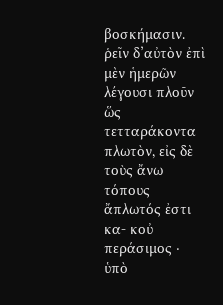βοσκήμασιν. ῥεῖν δ’αὐτὸν ἐπὶ μὲν ἡμερῶν λέγουσι πλοῦν ὥς τετταράκοντα πλωτὸν, εἰς δὲ τοὺς ἄνω τόπους ἄπλωτός ἐστι κα- κοὐ περάσιμος · ὑπὸ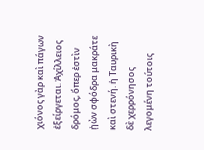χιόνος γὰρ καὶ πάγων ἐξείργεται. Ἀχίλλειος δρόμος, ὅπερ ἐστὶν ᾐὼν σφόδρα μακράτε καὶ στενή. ἡ Ταυρικὴ δὲ χερρόνησος λεγομένη τούτοις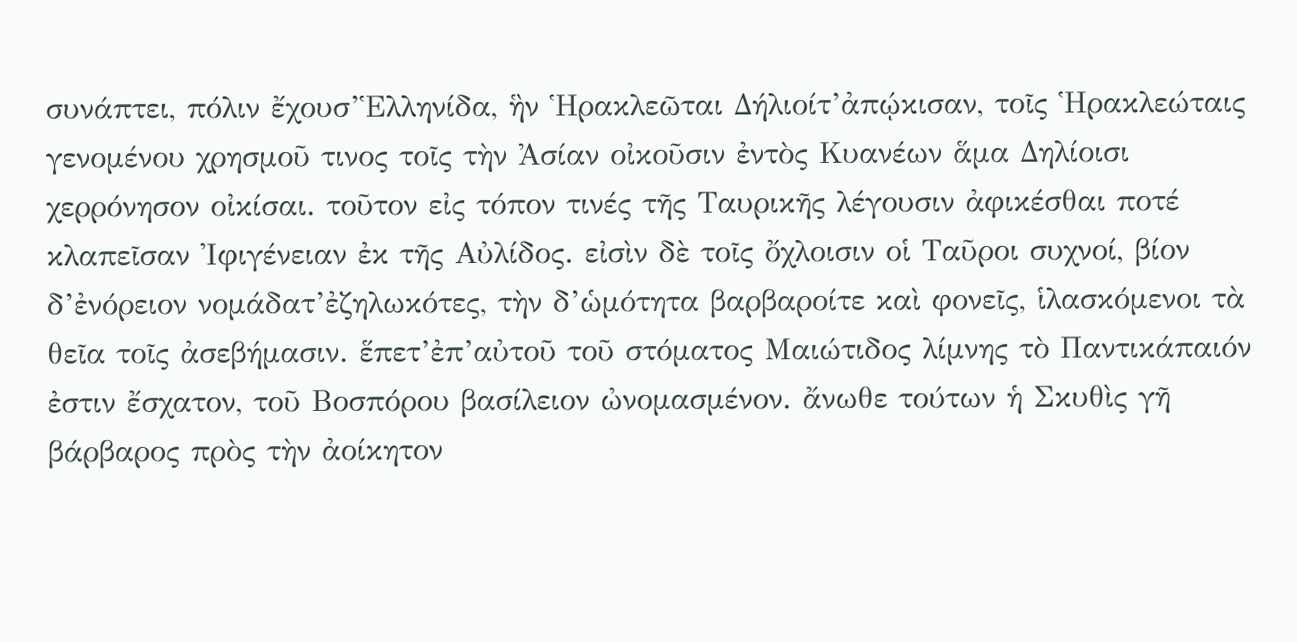συνάπτει, πόλιν ἔχουσ’Ἑλληνίδα, ἣν Ἡρακλεῶται Δήλιοίτ’ἀπῴκισαν, τοῖς Ἡρακλεώταις γενομένου χρησμοῦ τινος τοῖς τὴν Ἀσίαν οἰκοῦσιν ἐντὸς Κυανέων ἅμα Δηλίοισι χερρόνησον οἰκίσαι. τοῦτον εἰς τόπον τινές τῆς Ταυρικῆς λέγουσιν ἀφικέσθαι ποτέ κλαπεῖσαν Ἰφιγένειαν ἐκ τῆς Αὐλίδος. εἰσὶν δὲ τοῖς ὄχλοισιν οἱ Ταῦροι συχνοί, βίον δ’ἐνόρειον νομάδατ’ἐζηλωκότες, τὴν δ’ὡμότητα βαρβαροίτε καὶ φονεῖς, ἱλασκόμενοι τὰ θεῖα τοῖς ἀσεβήμασιν. ἕπετ’ἐπ’αὐτοῦ τοῦ στόματος Μαιώτιδος λίμνης τὸ Παντικάπαιόν ἐστιν ἔσχατον, τοῦ Βοσπόρου βασίλειον ὠνομασμένον. ἄνωθε τούτων ἡ Σκυθὶς γῆ βάρβαρος πρὸς τὴν ἀοίκητον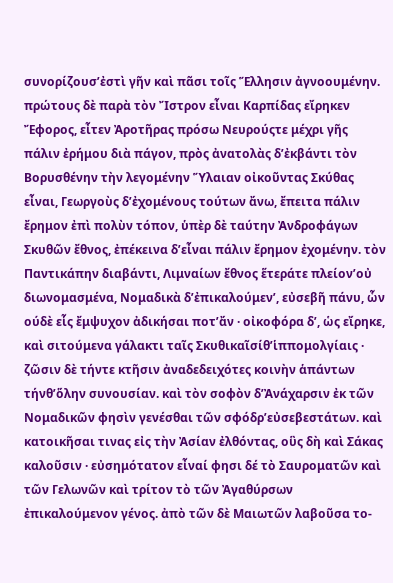συνορίζουσ’ἐστὶ γῆν καὶ πᾶσι τοῖς Ἕλλησιν ἀγνοουμένην. πρώτους δὲ παρὰ τὸν Ἴστρον εἶναι Καρπίδας εἴρηκεν Ἔφορος, εἶτεν Ἀροτῆρας πρόσω Νευρούςτε μέχρι γῆς πάλιν ἐρήμου διὰ πάγον, πρὸς ἀνατολὰς δ’ἐκβάντι τὸν Βορυσθένην τὴν λεγομένην Ὕλαιαν οἰκοῦντας Σκύθας εἶναι, Γεωργοὺς δ’ἐχομένους τούτων ἄνω, ἔπειτα πάλιν ἔρημον ἐπὶ πολὺν τόπον, ὑπὲρ δὲ ταύτην Ἀνδροφάγων Σκυθῶν ἔθνος, ἐπέκεινα δ’εἶναι πάλιν ἔρημον ἐχομένην. τὸν Παντικάπην διαβάντι, Λιμναίων ἔθνος ἕτεράτε πλείον’οὐ διωνομασμένα, Νομαδικὰ δ’ἐπικαλούμεν’, εὐσεβῆ πάνυ, ὧν ούδὲ εἷς ἔμψυχον ἀδικήσαι ποτ’ἄν · οἰκοφόρα δ’, ὡς εἴρηκε, καὶ σιτούμενα γάλακτι ταῖς Σκυθικαῖσίθ’ἱππομολγίαις · ζῶσιν δὲ τήντε κτῆσιν ἀναδεδειχότες κοινὴν ἁπάντων τήνθ’ὅλην συνουσίαν. καὶ τὸν σοφὸν δ’Ἀνάχαρσιν ἐκ τῶν Νομαδικῶν φησὶν γενέσθαι τῶν σφόδρ’εὐσεβεστάτων. καὶ κατοικῆσαι τινας εἰς τὴν Ἀσίαν ἐλθόντας, οὓς δὴ καὶ Σάκας καλοῦσιν · εὐσημότατον εἶναί φησι δέ τὸ Σαυροματῶν καὶ τῶν Γελωνῶν καὶ τρίτον τὸ τῶν Ἀγαθύρσων ἐπικαλούμενον γένος. ἀπὸ τῶν δὲ Μαιωτῶν λαβοῦσα το-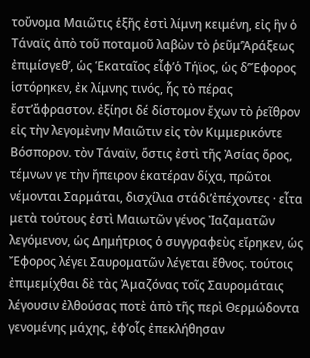τοὔνομα Μαιῶτις ἑξῆς ἐστὶ λίμνη κειμένη, εἰς ἣν ὁ Τάναϊς ἀπὸ τοῦ ποταμοῦ λαβὼν τὸ ῥεῦμ’Ἀράξεως ἐπιμίσγεθ’, ὡς Ἑκαταῖος εἶφ’ὁ Τήϊος, ὡς δ’Ἔφορος ἱστόρηκεν, ἐκ λίμνης τινός, ἧς τὸ πέρας ἔστ’ἄφραστον. ἐξίησι δέ δίστομον ἔχων τὸ ῥεῖθρον εἰς τὴν λεγομὲνην Μαιῶτιν εἰς τὸν Κιμμερικόντε Βόσπορον. τὸν Τάναϊν, ὅστις ἐστὶ τῆς Ἀσίας ὅρος, τέμνων γε τὴν ἤπειρον ἑκατέραν δίχα, πρῶτοι νέμονται Σαρμάται, δισχίλια στάδι’ἐπέχοντες · εἶτα μετὰ τούτους ἐστὶ Μαιωτῶν γένος Ἰαζαματῶν λεγόμενον, ὡς Δημήτριος ὁ συγγραφεὺς εἴρηκεν, ὡς Ἔφορος λέγει Σαυροματῶν λέγεται ἔθνος. τούτοις ἐπιμεμίχθαι δὲ τὰς Ἀμαζόνας τοῖς Σαυρομάταις λέγουσιν ἐλθούσας ποτὲ ἀπὸ τῆς περὶ Θερμώδοντα γενομένης μάχης, ἐφ’οἷς ἐπεκλήθησαν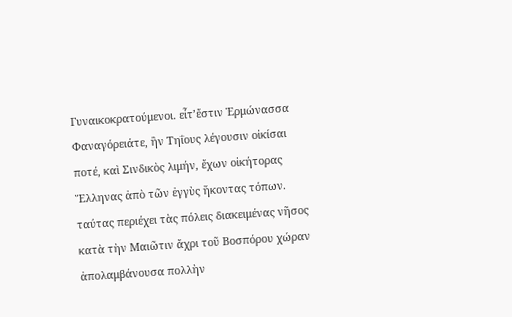Γυναικοκρατούμενοι. εἶτ’ἔστιν Ἑρμώνασσα Φαναγόρειάτε, ἣν Τηΐους λέγουσιν οἰκίσαι ποτέ, καὶ Σινδικὸς λιμήν, ἔχων οἰκήτορας Ἕλληνας ἀπὸ τῶν ἐγγὺς ἥκοντας τόπων. ταύτας περιέχει τὰς πόλεις διακειμένας νῆσος κατὰ τὴν Μαιῶτιν ἄχρι τοῦ Βοσπόρου χώραν ἀπολαμβάνουσα πολλὴν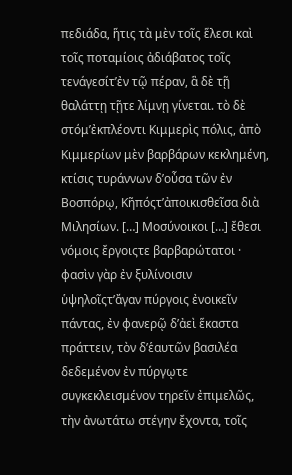πεδιάδα, ἥτις τὰ μὲν τοῖς ἕλεσι καὶ τοῖς ποταμίοις ἀδιάβατος τοῖς τενάγεσίτ’ἐν τῷ πέραν, ἃ δὲ τῇ θαλάττῃ τῇτε λίμνῃ γίνεται. τὸ δὲ στόμ’ἐκπλέοντι Κιμμερὶς πόλις, ἀπὸ Κιμμερίων μὲν βαρβάρων κεκλημένη, κτίσις τυράννων δ’οὖσα τῶν ἐν Βοσπόρῳ, Κῆπόςτ’ἀποικισθεῖσα διὰ Μιλησίων. […] Μοσύνοικοι […] ἔθεσι νόμοις ἔργοιςτε βαρβαρώτατοι · φασὶν γὰρ ἐν ξυλίνοισιν ὑψηλοῖςτ’ἄγαν πύργοις ἐνοικεῖν πάντας, ἐν φανερῷ δ’ἀεὶ ἕκαστα πράττειν, τὸν δ’ἑαυτῶν βασιλέα δεδεμένον ἐν πύργῳτε συγκεκλεισμένον τηρεῖν ἐπιμελῶς, τὴν ἀνωτάτω στέγην ἔχοντα, τοῖς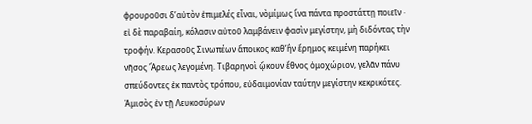φρουροῦσι δ’αὐτὸν ἐπιμελές εἶναι, νὸμίμως ἵνα πάντα προστάττῃ ποιεῖν · εἰ δὲ παραβαίη, κόλασιν αὐτοῦ λαμβάνειν φασὶν μεγίστην, μὴ διδόντας τὴν τροφήν. Κερασοῦς Σινωπέων ἄποικος καθ’ἣν ἔρημος κειμένη παρήκει νῆσος Ἄρεως λεγομένη. Τιβαρηνοὶ ᾤκουν ἔθνος ὁμοχώριον, γελᾶν πάνυ σπεύδοντες ἐκ παντὸς τρόπου, εὐδαιμονίαν ταύτην μεγίστην κεκρικότες. Ἀμισὸς ἐν τῇ Λευκοσύρων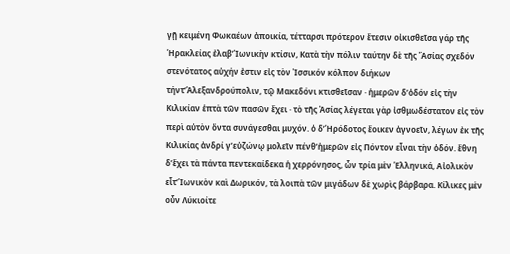γῇ κειμένη Φωκαέων ἀποικία, τέτταρσι πρότερον ἔτεσιν οἰκισθεῖσα γάρ τῆς Ἡρακλείας ἐλαβ’Ἰωνικὴν κτίσιν, Κατὰ τὴν πόλιν ταύτην δὲ τῆς Ἄσίας σχεδόν στενότατος αὐχήν ἐστιν εἰς τὸν Ἰσσικόν κόλπον διήκων τήντ’Ἀλεξανδρούπολιν, τῷ Μακεδόνι κτισθεῖσαν · ἡμερῶν δ’ὁδόν εἰς τὴν Κιλικίαν ἑπτὰ τῶν πασῶν ἔχει · τὸ τῆς Ἀσίας λέγεται γὰρ ἰσθμωδέστατον εἰς τὸν περὶ αὐτὸν ὄντα συνάγεσθαι μυχόν. ὁ δ’Ἡρόδοτος ἔοικεν ἀγνοεῖν, λέγων ἐκ τῆς Κιλικίας ἀνδρί γ’εὐζώνῳ μολεῖν πένθ’ἡμερῶν εἰς Πόντον εἶναι τὴν ὁδόν. ἔθνη δ’ἔχει τὰ πάντα πεντεκαίδεκα ἡ χερρόνησος, ὧν τρία μὲν Ἑλληνικά, Αἰολικὸν εἶτ’Ἰωνικὸν καὶ Δωρικόν, τὰ λοιπὰ τῶν μιγάδων δὲ χωρὶς βάρβαρα. Κίλικες μὲν οὖν Λύκιοίτε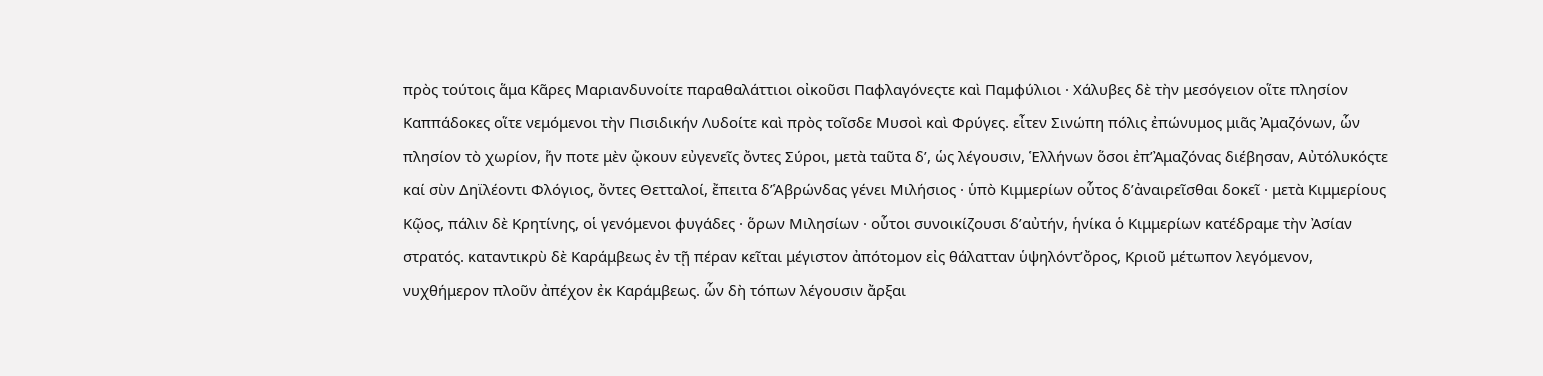πρὸς τούτοις ἅμα Κᾶρες Μαριανδυνοίτε παραθαλάττιοι οἰκοῦσι Παφλαγόνεςτε καὶ Παμφύλιοι · Χάλυβες δὲ τὴν μεσόγειον οἵτε πλησίον Καππάδοκες οἵτε νεμόμενοι τὴν Πισιδικήν Λυδοίτε καὶ πρὸς τοῖσδε Μυσοὶ καὶ Φρύγες. εἶτεν Σινώπη πόλις ἐπώνυμος μιᾶς Ἀμαζόνων, ὧν πλησίον τὸ χωρίον, ἥν ποτε μὲν ᾤκουν εὐγενεῖς ὄντες Σύροι, μετὰ ταῦτα δ’, ὡς λέγουσιν, Ἑλλήνων ὅσοι ἐπ’Ἀμαζόνας διέβησαν, Αὐτόλυκόςτε καί σὺν Δηϊλέοντι Φλόγιος, ὄντες Θετταλοί, ἔπειτα δ’Ἁβρώνδας γένει Μιλήσιος · ὑπὸ Κιμμερίων οὗτος δ’ἀναιρεῖσθαι δοκεῖ · μετὰ Κιμμερίους Κῷος, πάλιν δὲ Κρητίνης, οἱ γενόμενοι φυγάδες · ὅρων Μιλησίων · οὗτοι συνοικίζουσι δ’αὐτήν, ἡνίκα ὁ Κιμμερίων κατέδραμε τὴν Ἀσίαν στρατός. καταντικρὺ δὲ Καράμβεως ἐν τῇ πέραν κεῖται μέγιστον ἀπότομον εἰς θάλατταν ὑψηλόντ’ὄρος, Κριοῦ μέτωπον λεγόμενον, νυχθήμερον πλοῦν ἀπέχον ἐκ Καράμβεως. ὧν δὴ τόπων λέγουσιν ἄρξαι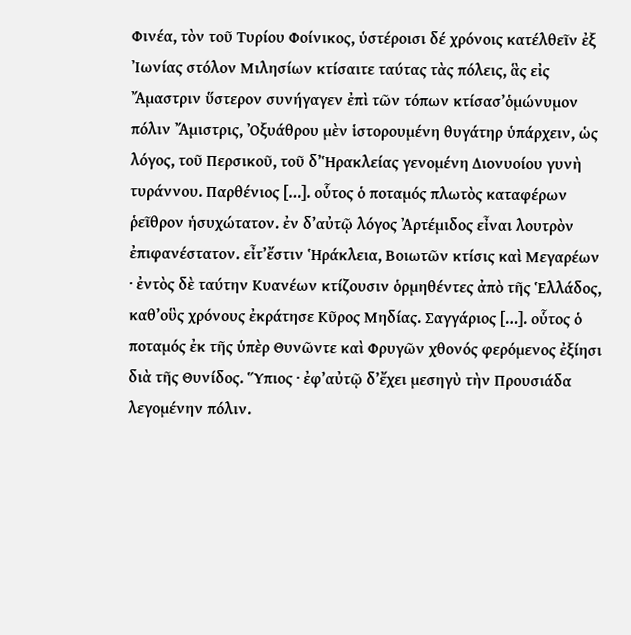Φινέα, τὸν τοῦ Τυρίου Φοίνικος, ὑστέροισι δέ χρόνοις κατέλθεῖν ἐξ Ἰωνίας στόλον Μιλησίων κτίσαιτε ταύτας τὰς πόλεις, ἃς εἰς Ἄμαστριν ὕστερον συνήγαγεν ἐπὶ τῶν τόπων κτίσασ’ὁμώνυμον πόλιν Ἄμιστρις, Ὀξυάθρου μὲν ἱστορουμένη θυγάτηρ ὑπάρχειν, ὡς λόγος, τοῦ Περσικοῦ, τοῦ δ’Ἡρακλείας γενομένη Διονυοίου γυνὴ τυράννου. Παρθένιος […]. οὗτος ὁ ποταμός πλωτὸς καταφέρων ῥεῖθρον ἡσυχώτατον. ἐν δ’αὐτῷ λόγος Ἀρτέμιδος εἶναι λουτρὸν ἐπιφανέστατον. εἶτ’ἔστιν Ἡράκλεια, Βοιωτῶν κτίσις καὶ Μεγαρέων · ἐντὸς δὲ ταύτην Κυανέων κτίζουσιν ὁρμηθέντες ἀπὸ τῆς Ἑλλάδος, καθ’οὓς χρόνους ἐκράτησε Κῦρος Μηδίας. Σαγγάριος […]. οὗτος ὁ ποταμός ἐκ τῆς ὑπὲρ Θυνῶντε καὶ Φρυγῶν χθονός φερόμενος ἐξίησι διὰ τῆς Θυνίδος. Ὕπιος · ἐφ’αὐτῷ δ’ἔχει μεσηγὺ τὴν Προυσιάδα λεγομένην πόλιν.